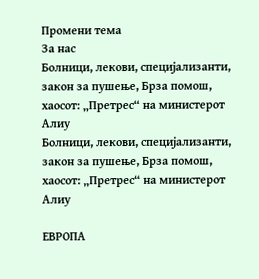Промени тема
За нас
Болници, лекови, специјализанти, закон за пушење, Брза помош, хаосот: „Претрес“ на министерот Алиу
Болници, лекови, специјализанти, закон за пушење, Брза помош, хаосот: „Претрес“ на министерот Алиу

ЕВРОПА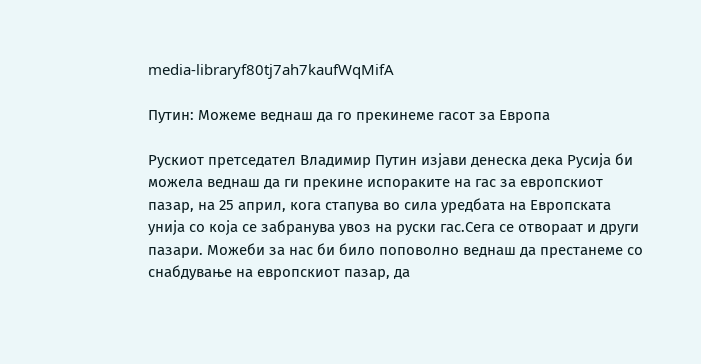media-libraryf80tj7ah7kaufWqMifA

Путин: Можеме веднаш да го прекинеме гасот за Европа

Рускиот претседател Владимир Путин изјави денеска дека Русија би можела веднаш да ги прекине испораките на гас за европскиот пазар, на 25 април, кога стапува во сила уредбата на Европската унија со која се забранува увоз на руски гас.Сега се отвораат и други пазари. Можеби за нас би било поповолно веднаш да престанеме со снабдување на европскиот пазар, да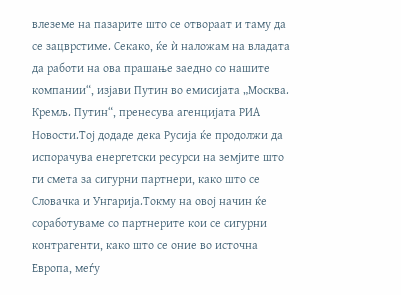влеземе на пазарите што се отвораат и таму да се зацврстиме. Секако, ќе ѝ наложам на владата да работи на ова прашање заедно со нашите компании“, изјави Путин во емисијата „Москва. Кремљ. Путин“, пренесува агенцијата РИА Новости.Тој додаде дека Русија ќе продолжи да испорачува енергетски ресурси на земјите што ги смета за сигурни партнери, како што се Словачка и Унгарија.Токму на овој начин ќе соработуваме со партнерите кои се сигурни контрагенти, како што се оние во источна Европа, меѓу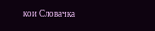кои Словачка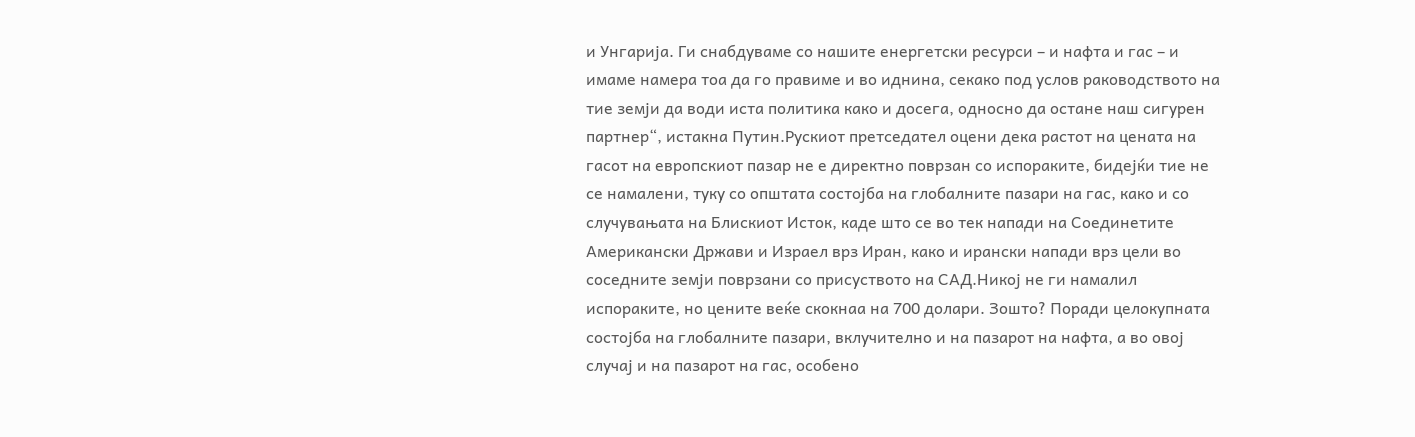и Унгарија. Ги снабдуваме со нашите енергетски ресурси – и нафта и гас – и имаме намера тоа да го правиме и во иднина, секако под услов раководството на тие земји да води иста политика како и досега, односно да остане наш сигурен партнер“, истакна Путин.Рускиот претседател оцени дека растот на цената на гасот на европскиот пазар не е директно поврзан со испораките, бидејќи тие не се намалени, туку со општата состојба на глобалните пазари на гас, како и со случувањата на Блискиот Исток, каде што се во тек напади на Соединетите Американски Држави и Израел врз Иран, како и ирански напади врз цели во соседните земји поврзани со присуството на САД.Никој не ги намалил испораките, но цените веќе скокнаа на 700 долари. Зошто? Поради целокупната состојба на глобалните пазари, вклучително и на пазарот на нафта, а во овој случај и на пазарот на гас, особено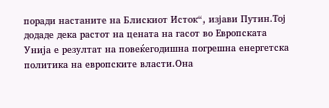поради настаните на Блискиот Исток“, изјави Путин.Тој додаде дека растот на цената на гасот во Европската Унија е резултат на повеќегодишна погрешна енергетска политика на европските власти.Она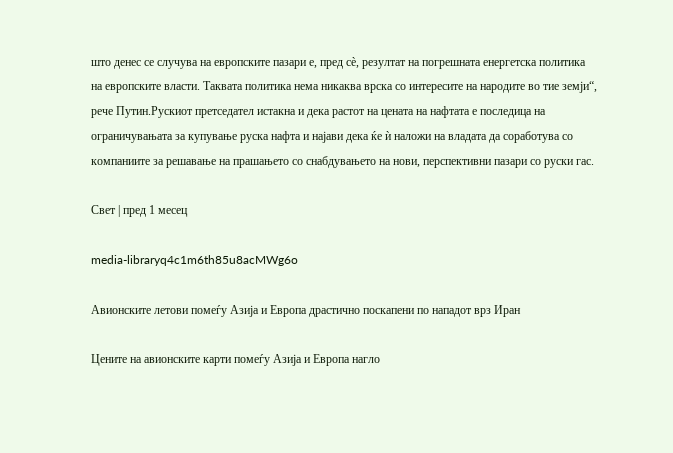што денес се случува на европските пазари е, пред сè, резултат на погрешната енергетска политика на европските власти. Таквата политика нема никаква врска со интересите на народите во тие земји“, рече Путин.Рускиот претседател истакна и дека растот на цената на нафтата е последица на ограничувањата за купување руска нафта и најави дека ќе ѝ наложи на владата да соработува со компаниите за решавање на прашањето со снабдувањето на нови, перспективни пазари со руски гас.

Свет | пред 1 месец

media-libraryq4c1m6th85u8acMWg6o

Авионските летови помеѓу Азија и Европа драстично поскапени по нападот врз Иран

Цените на авионските карти помеѓу Азија и Европа нагло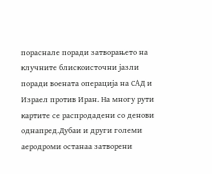пораснале поради затворањето на клучните блискоисточни јазли поради воената операција на САД и Израел против Иран. На многу рути картите се распродадени со денови однапред.Дубаи и други големи аеродроми останаа затворени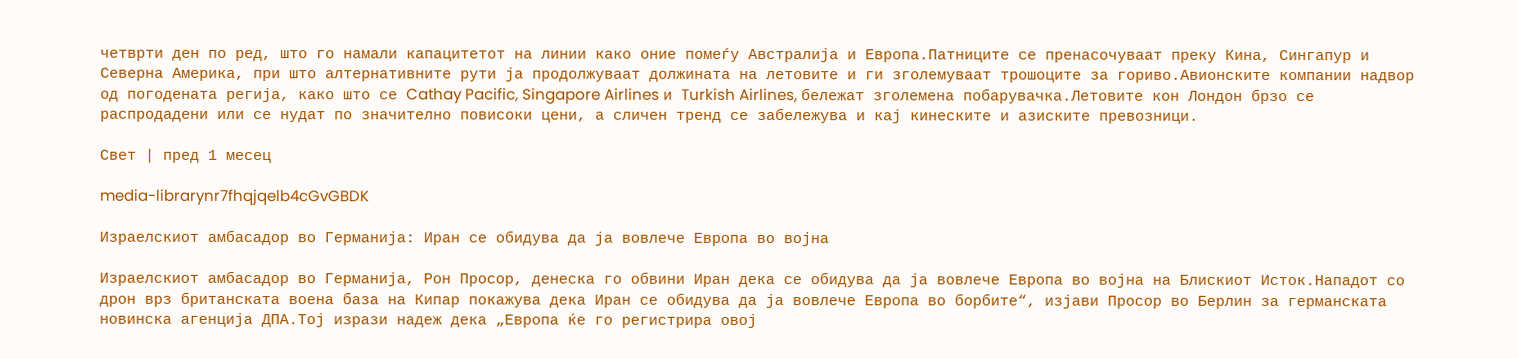четврти ден по ред, што го намали капацитетот на линии како оние помеѓу Австралија и Европа.Патниците се пренасочуваат преку Кина, Сингапур и Северна Америка, при што алтернативните рути ја продолжуваат должината на летовите и ги зголемуваат трошоците за гориво.Авионските компании надвор од погодената регија, како што се Cathay Pacific, Singapore Airlines и Turkish Airlines, бележат зголемена побарувачка.Летовите кон Лондон брзо се распродадени или се нудат по значително повисоки цени, а сличен тренд се забележува и кај кинеските и азиските превозници.

Свет | пред 1 месец

media-librarynr7fhqjqelb4cGvGBDK

Израелскиот амбасадор во Германија: Иран се обидува да ја вовлече Европа во војна

Израелскиот амбасадор во Германија, Рон Просор, денеска го обвини Иран дека се обидува да ја вовлече Европа во војна на Блискиот Исток.Нападот со дрон врз британската воена база на Кипар покажува дека Иран се обидува да ја вовлече Европа во борбите“, изјави Просор во Берлин за германската новинска агенција ДПА.Тој изрази надеж дека „Европа ќе го регистрира овој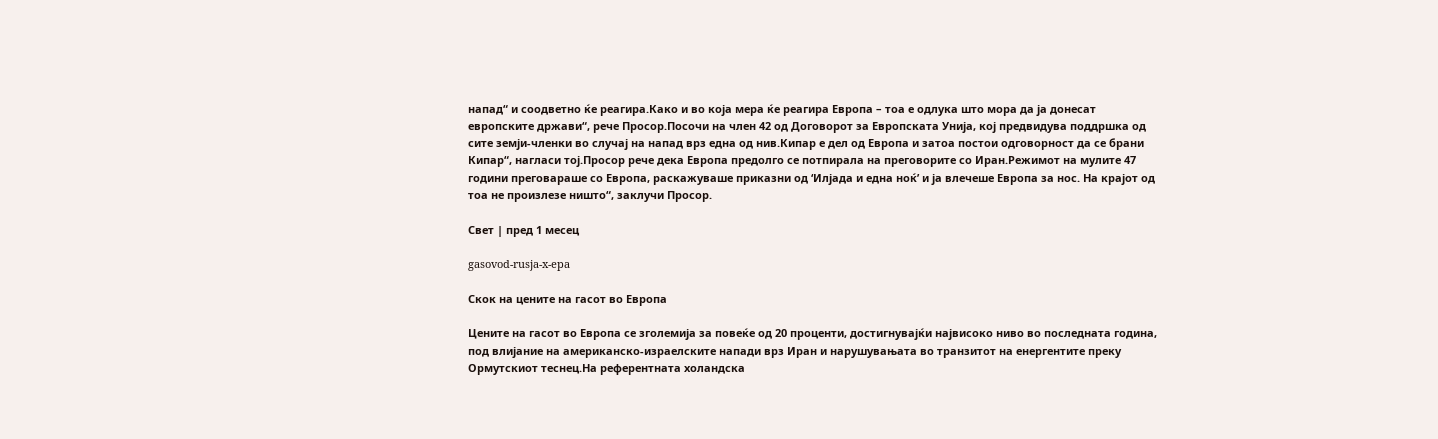напад“ и соодветно ќе реагира.Како и во која мера ќе реагира Европа – тоа е одлука што мора да ја донесат европските држави“, рече Просор.Посочи на член 42 од Договорот за Европската Унија, кој предвидува поддршка од сите земји-членки во случај на напад врз една од нив.Кипар е дел од Европа и затоа постои одговорност да се брани Кипар“, нагласи тој.Просор рече дека Европа предолго се потпирала на преговорите со Иран.Режимот на мулите 47 години преговараше со Европа, раскажуваше приказни од ‘Илјада и една ноќ’ и ја влечеше Европа за нос. На крајот од тоа не произлезе ништо“, заклучи Просор.

Свет | пред 1 месец

gasovod-rusja-x-epa

Скок на цените на гасот во Европа

Цените на гасот во Европа се зголемија за повеќе од 20 проценти, достигнувајќи највисоко ниво во последната година, под влијание на американско-израелските напади врз Иран и нарушувањата во транзитот на енергентите преку Ормутскиот теснец.На референтната холандска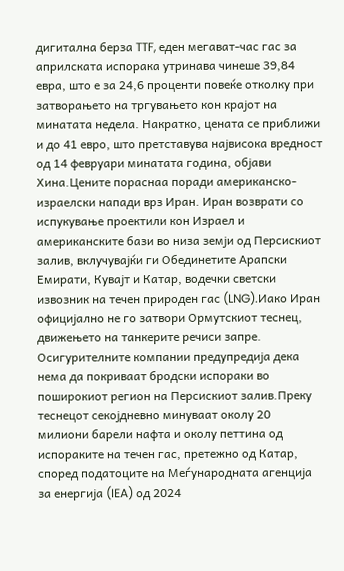дигитална берза TTF, еден мегават-час гас за априлската испорака утринава чинеше 39,84 евра, што е за 24,6 проценти повеќе отколку при затворањето на тргувањето кон крајот на минатата недела. Накратко, цената се приближи и до 41 евро, што претставува највисока вредност од 14 февруари минатата година, објави Хина.Цените пораснаа поради американско-израелски напади врз Иран. Иран возврати со испукување проектили кон Израел и американските бази во низа земји од Персискиот залив, вклучувајќи ги Обединетите Арапски Емирати, Кувајт и Катар, водечки светски извозник на течен природен гас (LNG).Иако Иран официјално не го затвори Ормутскиот теснец, движењето на танкерите речиси запре. Осигурителните компании предупредија дека нема да покриваат бродски испораки во поширокиот регион на Персискиот залив.Преку теснецот секојдневно минуваат околу 20 милиони барели нафта и околу петтина од испораките на течен гас, претежно од Катар, според податоците на Меѓународната агенција за енергија (IEA) од 2024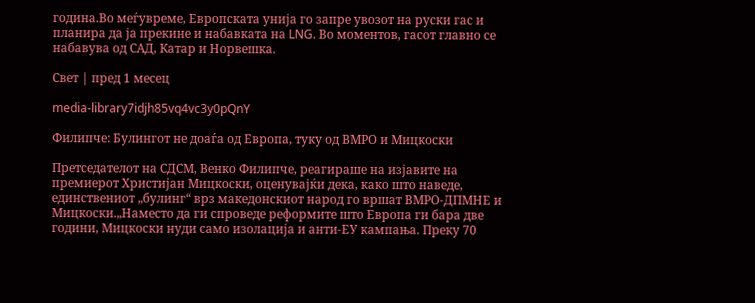година.Во меѓувреме, Европската унија го запре увозот на руски гас и планира да ја прекине и набавката на LNG. Во моментов, гасот главно се набавува од САД, Катар и Норвешка.

Свет | пред 1 месец

media-library7idjh85vq4vc3y0pQnY

Филипче: Булингот не доаѓа од Европа, туку од ВМРО и Мицкоски

Претседателот на СДСМ, Венко Филипче, реагираше на изјавите на премиерот Христијан Мицкоски, оценувајќи дека, како што наведе, единствениот „булинг“ врз македонскиот народ го вршат ВМРО-ДПМНЕ и Мицкоски.„Наместо да ги спроведе реформите што Европа ги бара две години, Мицкоски нуди само изолација и анти-ЕУ кампања. Преку 70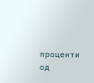проценти од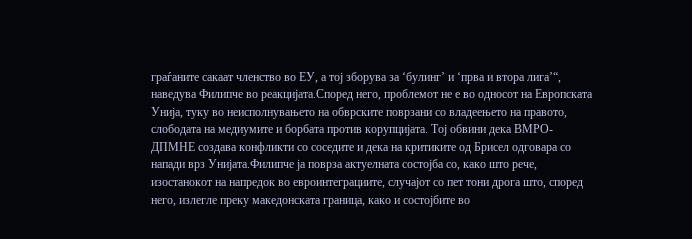граѓаните сакаат членство во ЕУ, а тој зборува за ‘булинг’ и ‘прва и втора лига’“, наведува Филипче во реакцијата.Според него, проблемот не е во односот на Европската Унија, туку во неисполнувањето на обврските поврзани со владеењето на правото, слободата на медиумите и борбата против корупцијата. Тој обвини дека ВМРО-ДПМНЕ создава конфликти со соседите и дека на критиките од Брисел одговара со напади врз Унијата.Филипче ја поврза актуелната состојба со, како што рече, изостанокот на напредок во евроинтеграциите, случајот со пет тони дрога што, според него, излегле преку македонската граница, како и состојбите во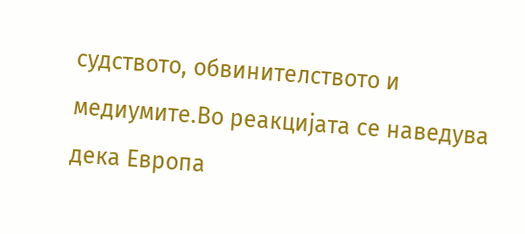судството, обвинителството и медиумите.Во реакцијата се наведува дека Европа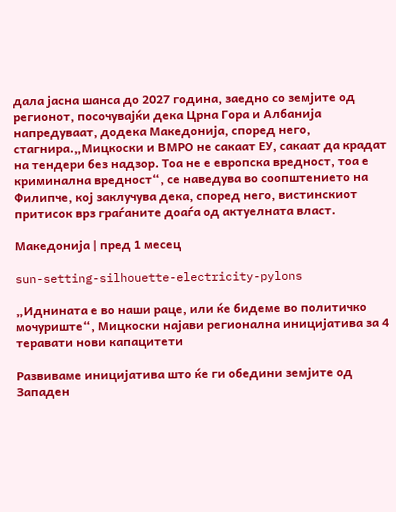дала јасна шанса до 2027 година, заедно со земјите од регионот, посочувајќи дека Црна Гора и Албанија напредуваат, додека Македонија, според него, стагнира.„Мицкоски и ВМРО не сакаат ЕУ, сакаат да крадат на тендери без надзор. Тоа не е европска вредност, тоа е криминална вредност“, се наведува во соопштението на Филипче, кој заклучува дека, според него, вистинскиот притисок врз граѓаните доаѓа од актуелната власт.

Македонија | пред 1 месец

sun-setting-silhouette-electricity-pylons

„Иднината е во наши раце, или ќе бидеме во политичко мочуриште“, Мицкоски најави регионална иницијатива за 4 теравати нови капацитети

Развиваме иницијатива што ќе ги обедини земјите од Западен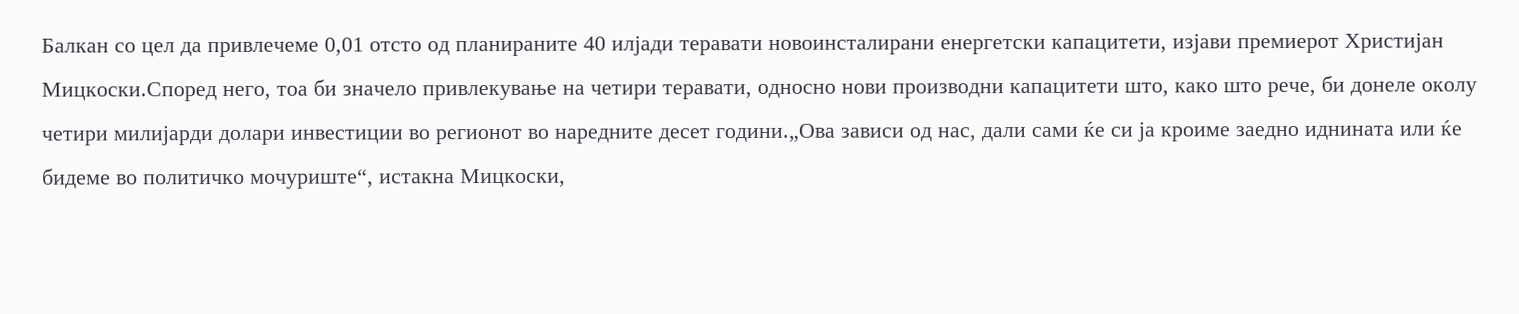Балкан со цел да привлечеме 0,01 отсто од планираните 40 илјади теравати новоинсталирани енергетски капацитети, изјави премиерот Христијан Мицкоски.Според него, тоа би значело привлекување на четири теравати, односно нови производни капацитети што, како што рече, би донеле околу четири милијарди долари инвестиции во регионот во наредните десет години.„Ова зависи од нас, дали сами ќе си ја кроиме заедно иднината или ќе бидеме во политичко мочуриште“, истакна Мицкоски,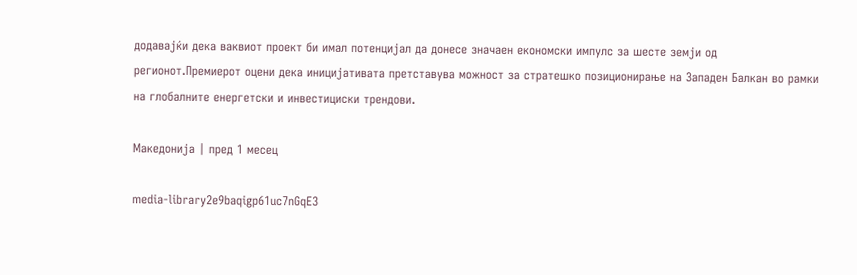додавајќи дека ваквиот проект би имал потенцијал да донесе значаен економски импулс за шесте земји од регионот.Премиерот оцени дека иницијативата претставува можност за стратешко позиционирање на Западен Балкан во рамки на глобалните енергетски и инвестициски трендови.

Македонија | пред 1 месец

media-library2e9baqigp61uc7nGqE3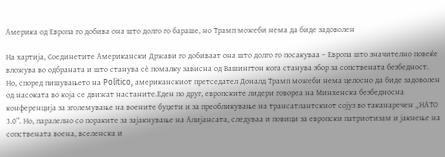Америка од Европа го добива она што долго го бараше, но Трамп можеби нема да биде задоволен

На хартија, Соединетите Американски Држави го добиваат она што долго го посакуваа – Европа што значително повеќе вложува во одбраната и што станува сè помалку зависна од Вашингтон кога станува збор за сопствената безбедност. Но, според пишувањето на Politico, американскиот претседател Доналд Трамп можеби нема целосно да биде задоволен од насоката во која се движат настаните.Еден по друг, европските лидери говореа на Минхенска безбедносна конференција за зголемување на воените буџети и за преобликување на трансатлантскиот сојуз во таканаречен „НАТО 3.0“. Но, паралелно со пораките за зајакнување на Алијансата, следуваа и повици за европски патриотизам и јакнење на сопствената воена, вселенска и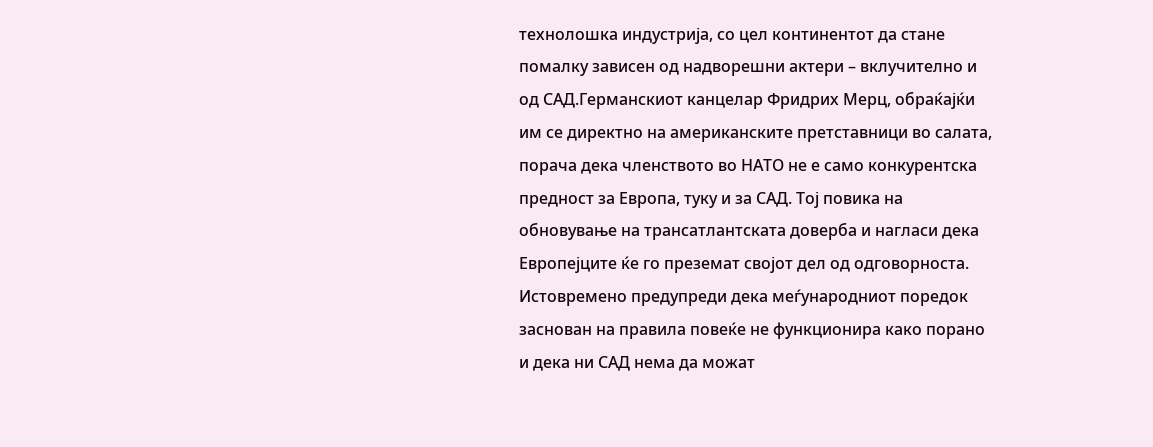технолошка индустрија, со цел континентот да стане помалку зависен од надворешни актери – вклучително и од САД.Германскиот канцелар Фридрих Мерц, обраќајќи им се директно на американските претставници во салата, порача дека членството во НАТО не е само конкурентска предност за Европа, туку и за САД. Тој повика на обновување на трансатлантската доверба и нагласи дека Европејците ќе го преземат својот дел од одговорноста. Истовремено предупреди дека меѓународниот поредок заснован на правила повеќе не функционира како порано и дека ни САД нема да можат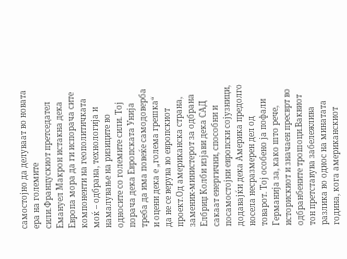самостојно да делуваат во новата ера на големите сили.Францускиот претседател Емануел Макрон истакна дека Европа мора да ги испорача сите компоненти на геополитичката моќ – одбрана, технологија и намалување на ризиците во односите со големите сили. Тој порача дека Европската Унија треба да има повеќе самодоверба и оцени дека е „голема грешка“ да не се верува во европскиот проект.Од американска страна, заменик-министерот за одбрана Елбриџ Колби изјави дека САД сакаат енергични, способни и посамостојни европски сојузници, додавајќи дека Америка предолго носела несразмерен дел од товарот. Тој особено ја пофали Германија за, како што рече, историскиот и значаен пресврт во одбранбените трошоци.Ваквиот тон претставува забележлива разлика во однос на минатата година, кога американскиот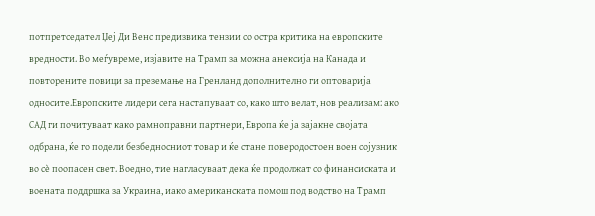потпретседател Џеј Ди Венс предизвика тензии со остра критика на европските вредности. Во меѓувреме, изјавите на Трамп за можна анексија на Канада и повторените повици за преземање на Гренланд дополнително ги оптоварија односите.Европските лидери сега настапуваат со, како што велат, нов реализам: ако САД ги почитуваат како рамноправни партнери, Европа ќе ја зајакне својата одбрана, ќе го подели безбедносниот товар и ќе стане поверодостоен воен сојузник во сè поопасен свет. Воедно, тие нагласуваат дека ќе продолжат со финансиската и воената поддршка за Украина, иако американската помош под водство на Трамп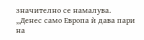значително се намалува. „Денес само Европа ѝ дава пари на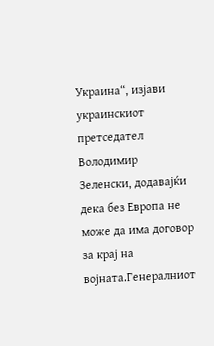Украина“, изјави украинскиот претседател Володимир Зеленски, додавајќи дека без Европа не може да има договор за крај на војната.Генералниот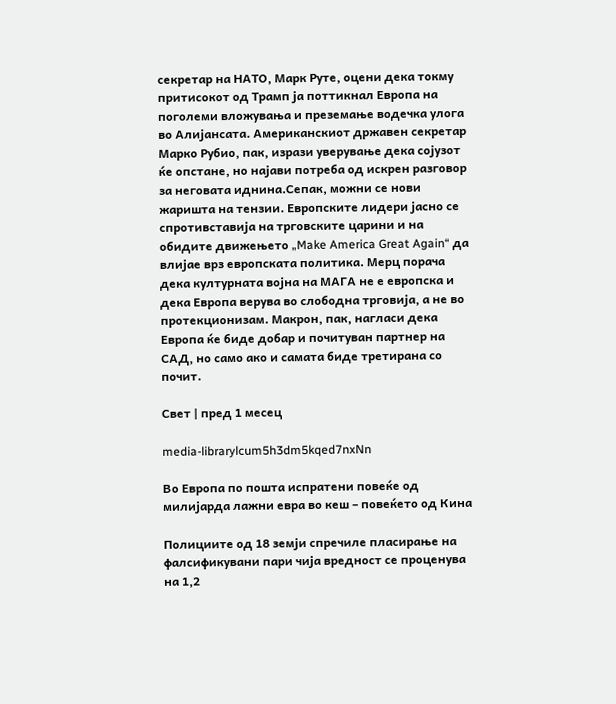секретар на НАТО, Марк Руте, оцени дека токму притисокот од Трамп ја поттикнал Европа на поголеми вложувања и преземање водечка улога во Алијансата. Американскиот државен секретар Марко Рубио, пак, изрази уверување дека сојузот ќе опстане, но најави потреба од искрен разговор за неговата иднина.Сепак, можни се нови жаришта на тензии. Европските лидери јасно се спротивставија на трговските царини и на обидите движењето „Make America Great Again“ да влијае врз европската политика. Мерц порача дека културната војна на МАГА не е европска и дека Европа верува во слободна трговија, а не во протекционизам. Макрон, пак, нагласи дека Европа ќе биде добар и почитуван партнер на САД, но само ако и самата биде третирана со почит.

Свет | пред 1 месец

media-librarylcum5h3dm5kqed7nxNn

Во Европа по пошта испратени повеќе од милијарда лажни евра во кеш – повеќето од Кина

Полициите од 18 земји спречиле пласирање на фалсификувани пари чија вредност се проценува на 1,2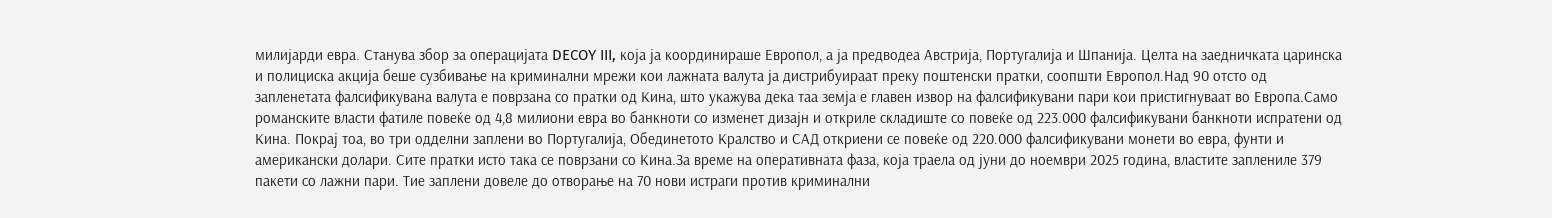милијарди евра. Станува збор за операцијата DECOY III, која ја координираше Европол, а ја предводеа Австрија, Португалија и Шпанија. Целта на заедничката царинска и полициска акција беше сузбивање на криминални мрежи кои лажната валута ја дистрибуираат преку поштенски пратки, соопшти Европол.Над 90 отсто од запленетата фалсификувана валута е поврзана со пратки од Кина, што укажува дека таа земја е главен извор на фалсификувани пари кои пристигнуваат во Европа.Само романските власти фатиле повеќе од 4,8 милиони евра во банкноти со изменет дизајн и откриле складиште со повеќе од 223.000 фалсификувани банкноти испратени од Кина. Покрај тоа, во три одделни заплени во Португалија, Обединетото Кралство и САД откриени се повеќе од 220.000 фалсификувани монети во евра, фунти и американски долари. Сите пратки исто така се поврзани со Кина.За време на оперативната фаза, која траела од јуни до ноември 2025 година, властите заплениле 379 пакети со лажни пари. Тие заплени довеле до отворање на 70 нови истраги против криминални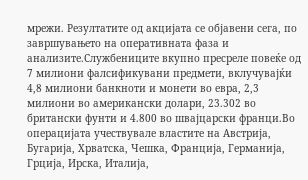мрежи. Резултатите од акцијата се објавени сега, по завршувањето на оперативната фаза и анализите.Службениците вкупно пресреле повеќе од 7 милиони фалсификувани предмети, вклучувајќи 4,8 милиони банкноти и монети во евра, 2,3 милиони во американски долари, 23.302 во британски фунти и 4.800 во швајцарски франци.Во операцијата учествувале властите на Австрија, Бугарија, Хрватска, Чешка, Франција, Германија, Грција, Ирска, Италија,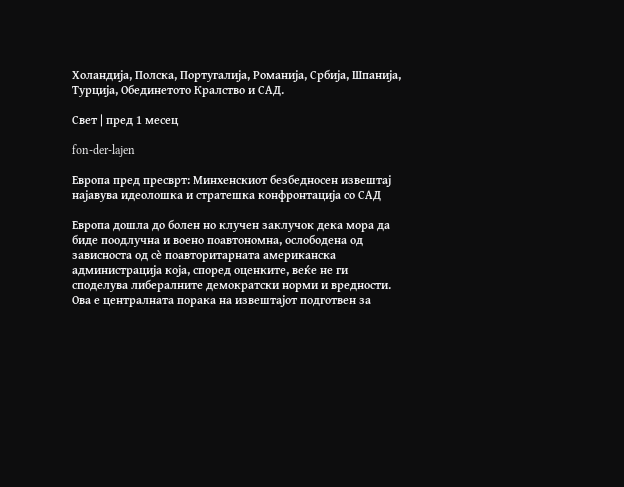Холандија, Полска, Португалија, Романија, Србија, Шпанија, Турција, Обединетото Кралство и САД.

Свет | пред 1 месец

fon-der-lajen

Европа пред пресврт: Минхенскиот безбедносен извештај најавува идеолошка и стратешка конфронтација со САД

Европа дошла до болен но клучен заклучок дека мора да биде поодлучна и воено поавтономна, ослободена од зависноста од сè поавторитарната американска администрација која, според оценките, веќе не ги споделува либералните демократски норми и вредности. Ова е централната порака на извештајот подготвен за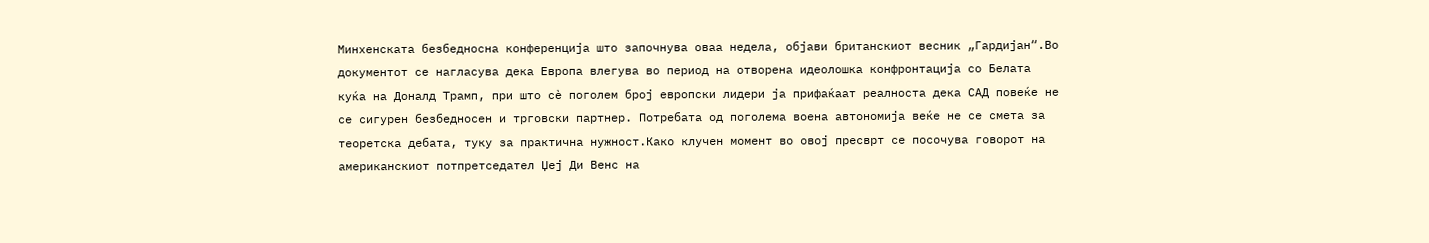Минхенската безбедносна конференција што започнува оваа недела, објави британскиот весник „Гардијан“.Во документот се нагласува дека Европа влегува во период на отворена идеолошка конфронтација со Белата куќа на Доналд Трамп, при што сè поголем број европски лидери ја прифаќаат реалноста дека САД повеќе не се сигурен безбедносен и трговски партнер. Потребата од поголема воена автономија веќе не се смета за теоретска дебата, туку за практична нужност.Како клучен момент во овој пресврт се посочува говорот на американскиот потпретседател Џеј Ди Венс на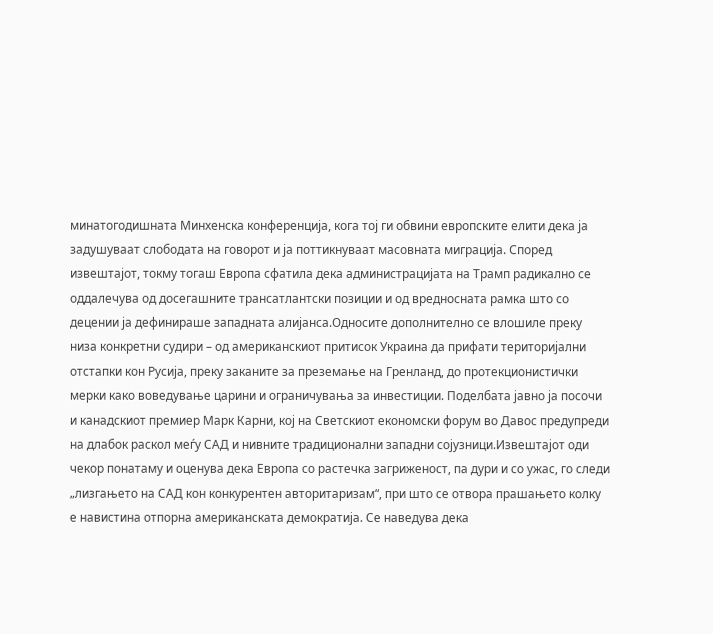минатогодишната Минхенска конференција, кога тој ги обвини европските елити дека ја задушуваат слободата на говорот и ја поттикнуваат масовната миграција. Според извештајот, токму тогаш Европа сфатила дека администрацијата на Трамп радикално се оддалечува од досегашните трансатлантски позиции и од вредносната рамка што со децении ја дефинираше западната алијанса.Односите дополнително се влошиле преку низа конкретни судири – од американскиот притисок Украина да прифати територијални отстапки кон Русија, преку заканите за преземање на Гренланд, до протекционистички мерки како воведување царини и ограничувања за инвестиции. Поделбата јавно ја посочи и канадскиот премиер Марк Карни, кој на Светскиот економски форум во Давос предупреди на длабок раскол меѓу САД и нивните традиционални западни сојузници.Извештајот оди чекор понатаму и оценува дека Европа со растечка загриженост, па дури и со ужас, го следи „лизгањето на САД кон конкурентен авторитаризам“, при што се отвора прашањето колку е навистина отпорна американската демократија. Се наведува дека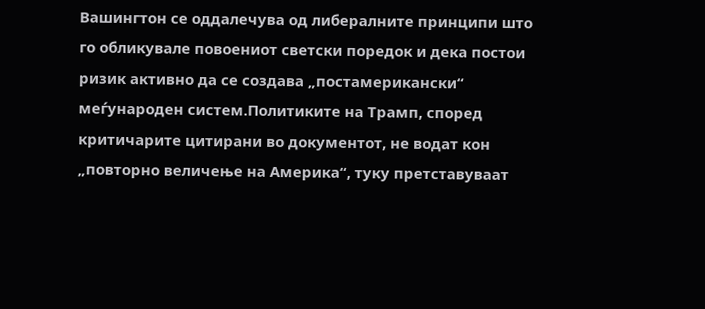Вашингтон се оддалечува од либералните принципи што го обликувале повоениот светски поредок и дека постои ризик активно да се создава „постамерикански“ меѓународен систем.Политиките на Трамп, според критичарите цитирани во документот, не водат кон „повторно величење на Америка“, туку претставуваат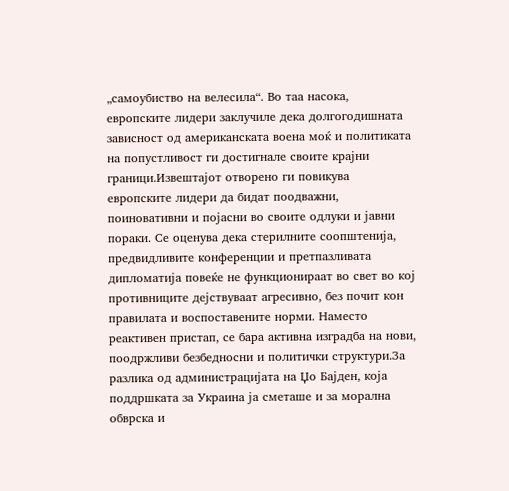„самоубиство на велесила“. Во таа насока, европските лидери заклучиле дека долгогодишната зависност од американската воена моќ и политиката на попустливост ги достигнале своите крајни граници.Извештајот отворено ги повикува европските лидери да бидат поодважни, поиновативни и појасни во своите одлуки и јавни пораки. Се оценува дека стерилните соопштенија, предвидливите конференции и претпазливата дипломатија повеќе не функционираат во свет во кој противниците дејствуваат агресивно, без почит кон правилата и воспоставените норми. Наместо реактивен пристап, се бара активна изградба на нови, поодржливи безбедносни и политички структури.За разлика од администрацијата на Џо Бајден, која поддршката за Украина ја сметаше и за морална обврска и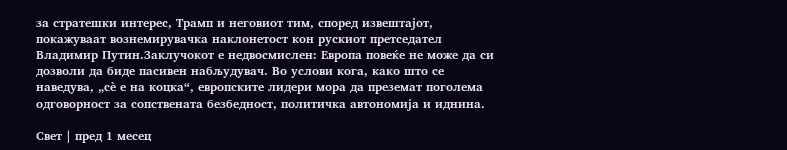за стратешки интерес, Трамп и неговиот тим, според извештајот, покажуваат вознемирувачка наклонетост кон рускиот претседател Владимир Путин.Заклучокот е недвосмислен: Европа повеќе не може да си дозволи да биде пасивен набљудувач. Во услови кога, како што се наведува, „сè е на коцка“, европските лидери мора да преземат поголема одговорност за сопствената безбедност, политичка автономија и иднина.

Свет | пред 1 месец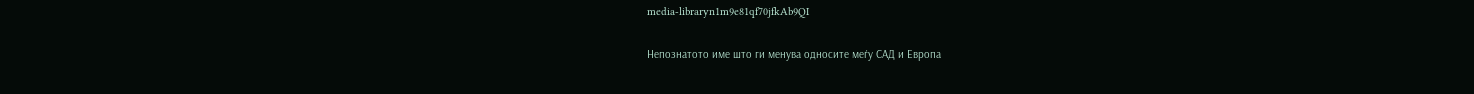media-libraryn1m9e81qf70jfkAb9QI

Непознатото име што ги менува односите меѓу САД и Европа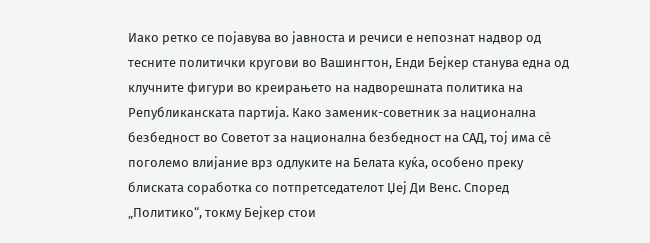Иако ретко се појавува во јавноста и речиси е непознат надвор од тесните политички кругови во Вашингтон, Енди Бејкер станува една од клучните фигури во креирањето на надворешната политика на Републиканската партија. Како заменик-советник за национална безбедност во Советот за национална безбедност на САД, тој има сè поголемо влијание врз одлуките на Белата куќа, особено преку блиската соработка со потпретседателот Џеј Ди Венс. Според „Политико“, токму Бејкер стои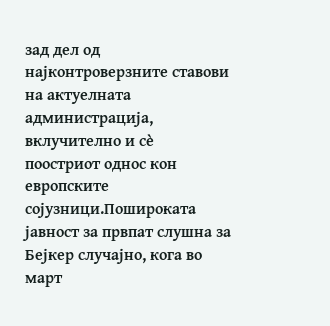зад дел од најконтроверзните ставови на актуелната администрација, вклучително и сè поостриот однос кон европските сојузници.Пошироката јавност за првпат слушна за Бејкер случајно, кога во март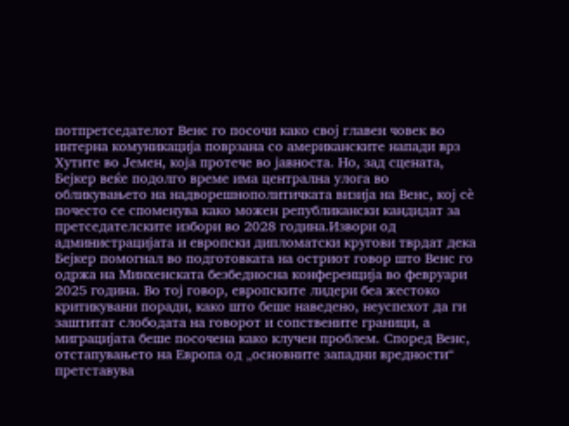потпретседателот Венс го посочи како свој главен човек во интерна комуникација поврзана со американските напади врз Хутите во Јемен, која протече во јавноста. Но, зад сцената, Бејкер веќе подолго време има централна улога во обликувањето на надворешнополитичката визија на Венс, кој сè почесто се споменува како можен републикански кандидат за претседателските избори во 2028 година.Извори од администрацијата и европски дипломатски кругови тврдат дека Бејкер помогнал во подготовката на остриот говор што Венс го одржа на Минхенската безбедносна конференција во февруари 2025 година. Во тој говор, европските лидери беа жестоко критикувани поради, како што беше наведено, неуспехот да ги заштитат слободата на говорот и сопствените граници, а миграцијата беше посочена како клучен проблем. Според Венс, отстапувањето на Европа од „основните западни вредности“ претставува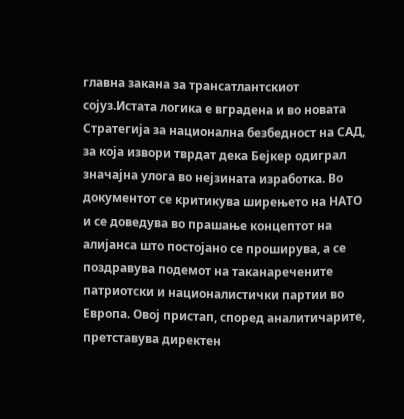главна закана за трансатлантскиот сојуз.Истата логика е вградена и во новата Стратегија за национална безбедност на САД, за која извори тврдат дека Бејкер одиграл значајна улога во нејзината изработка. Во документот се критикува ширењето на НАТО и се доведува во прашање концептот на алијанса што постојано се проширува, а се поздравува подемот на таканаречените патриотски и националистички партии во Европа. Овој пристап, според аналитичарите, претставува директен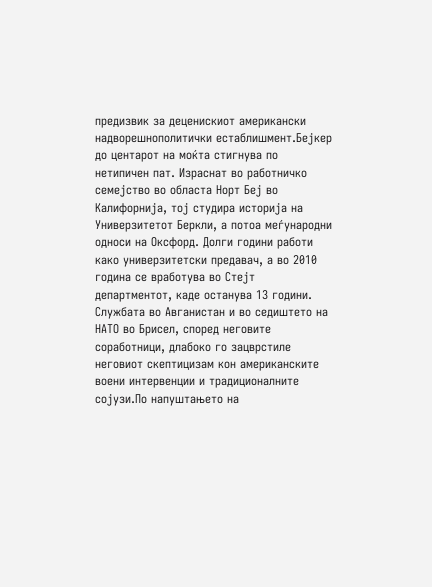предизвик за деценискиот американски надворешнополитички естаблишмент.Бејкер до центарот на моќта стигнува по нетипичен пат. Израснат во работничко семејство во областа Норт Беј во Калифорнија, тој студира историја на Универзитетот Беркли, а потоа меѓународни односи на Оксфорд. Долги години работи како универзитетски предавач, а во 2010 година се вработува во Стејт департментот, каде останува 13 години. Службата во Авганистан и во седиштето на НАТО во Брисел, според неговите соработници, длабоко го зацврстиле неговиот скептицизам кон американските воени интервенции и традиционалните сојузи.По напуштањето на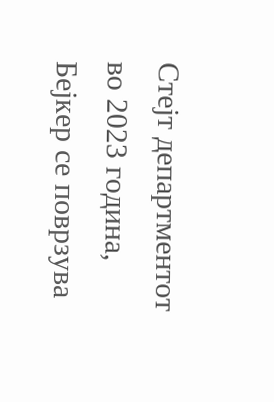Стејт департментот во 2023 година, Бејкер се поврзува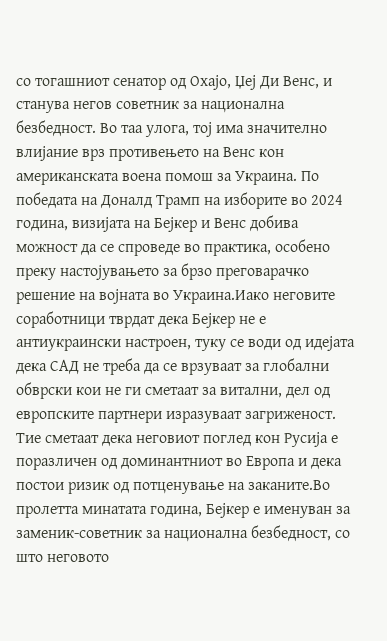со тогашниот сенатор од Охајо, Џеј Ди Венс, и станува негов советник за национална безбедност. Во таа улога, тој има значително влијание врз противењето на Венс кон американската воена помош за Украина. По победата на Доналд Трамп на изборите во 2024 година, визијата на Бејкер и Венс добива можност да се спроведе во практика, особено преку настојувањето за брзо преговарачко решение на војната во Украина.Иако неговите соработници тврдат дека Бејкер не е антиукраински настроен, туку се води од идејата дека САД не треба да се врзуваат за глобални обврски кои не ги сметаат за витални, дел од европските партнери изразуваат загриженост. Тие сметаат дека неговиот поглед кон Русија е поразличен од доминантниот во Европа и дека постои ризик од потценување на заканите.Во пролетта минатата година, Бејкер е именуван за заменик-советник за национална безбедност, со што неговото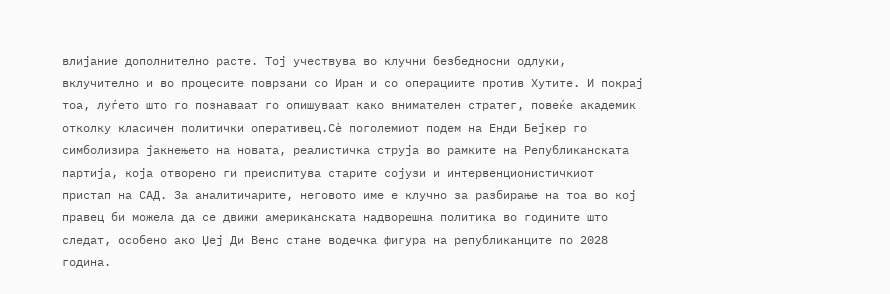влијание дополнително расте. Тој учествува во клучни безбедносни одлуки, вклучително и во процесите поврзани со Иран и со операциите против Хутите. И покрај тоа, луѓето што го познаваат го опишуваат како внимателен стратег, повеќе академик отколку класичен политички оперативец.Сè поголемиот подем на Енди Бејкер го симболизира јакнењето на новата, реалистичка струја во рамките на Републиканската партија, која отворено ги преиспитува старите сојузи и интервенционистичкиот пристап на САД. За аналитичарите, неговото име е клучно за разбирање на тоа во кој правец би можела да се движи американската надворешна политика во годините што следат, особено ако Џеј Ди Венс стане водечка фигура на републиканците по 2028 година.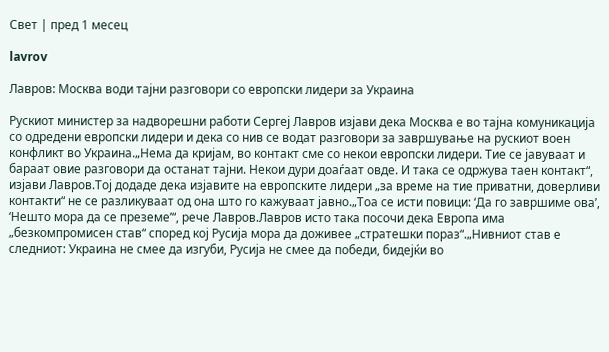Свет | пред 1 месец

lavrov

Лавров: Москва води тајни разговори со европски лидери за Украина

Рускиот министер за надворешни работи Сергеј Лавров изјави дека Москва е во тајна комуникација со одредени европски лидери и дека со нив се водат разговори за завршување на рускиот воен конфликт во Украина.„Нема да кријам, во контакт сме со некои европски лидери. Тие се јавуваат и бараат овие разговори да останат тајни. Некои дури доаѓаат овде. И така се одржува таен контакт“, изјави Лавров.Тој додаде дека изјавите на европските лидери „за време на тие приватни, доверливи контакти“ не се разликуваат од она што го кажуваат јавно.„Тоа се исти повици: ‘Да го завршиме ова’, ‘Нешто мора да се преземе’“, рече Лавров.Лавров исто така посочи дека Европа има „безкомпромисен став“ според кој Русија мора да доживее „стратешки пораз“.„Нивниот став е следниот: Украина не смее да изгуби, Русија не смее да победи, бидејќи во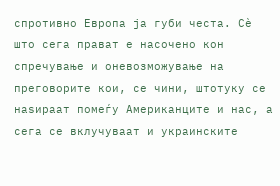спротивно Европа ја губи честа. Сè што сега прават е насочено кон спречување и оневозможување на преговорите кои, се чини, штотуку се наѕираат помеѓу Американците и нас, а сега се вклучуваат и украинските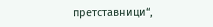претставници“,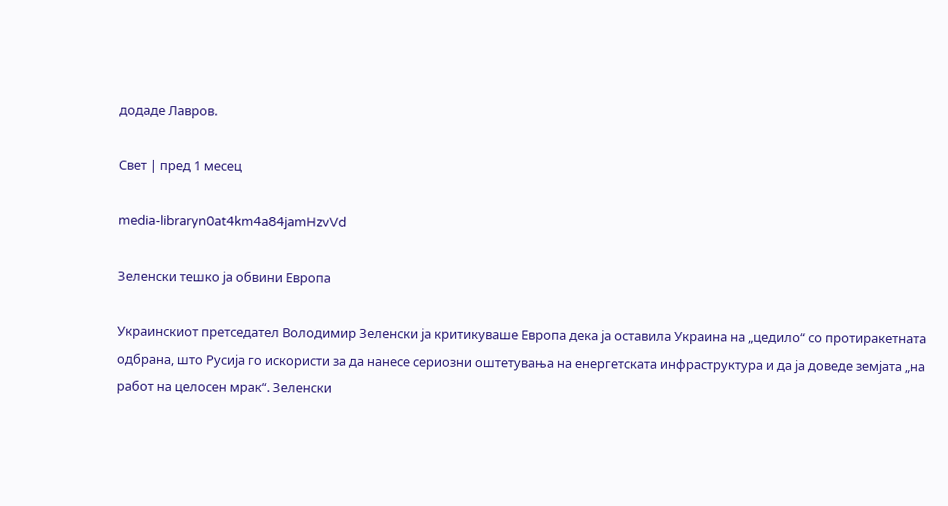додаде Лавров.

Свет | пред 1 месец

media-libraryn0at4km4a84jamHzvVd

Зеленски тешко ја обвини Европа

Украинскиот претседател Володимир Зеленски ја критикуваше Европа дека ја оставила Украина на „цедило“ со протиракетната одбрана, што Русија го искористи за да нанесе сериозни оштетувања на енергетската инфраструктура и да ја доведе земјата „на работ на целосен мрак“. Зеленски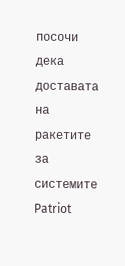посочи дека доставата на ракетите за системите Patriot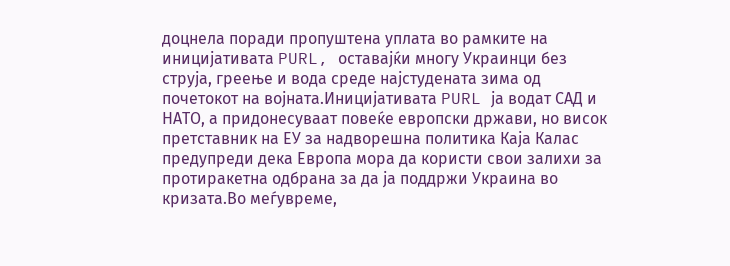доцнела поради пропуштена уплата во рамките на иницијативата PURL, оставајќи многу Украинци без струја, греење и вода среде најстудената зима од почетокот на војната.Иницијативата PURL ја водат САД и НАТО, а придонесуваат повеќе европски држави, но висок претставник на ЕУ за надворешна политика Каја Калас предупреди дека Европа мора да користи свои залихи за протиракетна одбрана за да ја поддржи Украина во кризата.Во меѓувреме,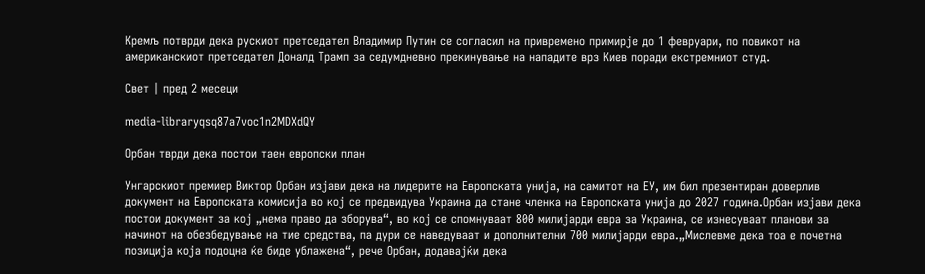Кремљ потврди дека рускиот претседател Владимир Путин се согласил на привремено примирје до 1 февруари, по повикот на американскиот претседател Доналд Трамп за седумдневно прекинување на нападите врз Киев поради екстремниот студ.

Свет | пред 2 месеци

media-libraryqsq87a7voc1n2MDXdQY

Орбан тврди дека постои таен европски план

Унгарскиот премиер Виктор Орбан изјави дека на лидерите на Европската унија, на самитот на ЕУ, им бил презентиран доверлив документ на Европската комисија во кој се предвидува Украина да стане членка на Европската унија до 2027 година.Орбан изјави дека постои документ за кој „нема право да зборува“, во кој се спомнуваат 800 милијарди евра за Украина, се изнесуваат планови за начинот на обезбедување на тие средства, па дури се наведуваат и дополнителни 700 милијарди евра.„Мислевме дека тоа е почетна позиција која подоцна ќе биде ублажена“, рече Орбан, додавајќи дека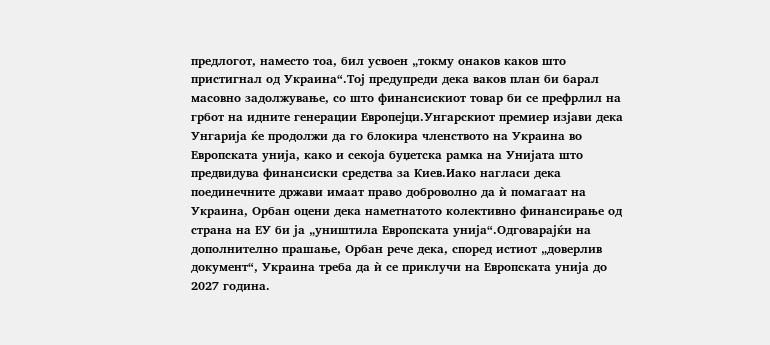предлогот, наместо тоа, бил усвоен „токму онаков каков што пристигнал од Украина“.Тој предупреди дека ваков план би барал масовно задолжување, со што финансискиот товар би се префрлил на грбот на идните генерации Европејци.Унгарскиот премиер изјави дека Унгарија ќе продолжи да го блокира членството на Украина во Европската унија, како и секоја буџетска рамка на Унијата што предвидува финансиски средства за Киев.Иако нагласи дека поединечните држави имаат право доброволно да ѝ помагаат на Украина, Орбан оцени дека наметнатото колективно финансирање од страна на ЕУ би ја „уништила Европската унија“.Одговарајќи на дополнително прашање, Орбан рече дека, според истиот „доверлив документ“, Украина треба да ѝ се приклучи на Европската унија до 2027 година.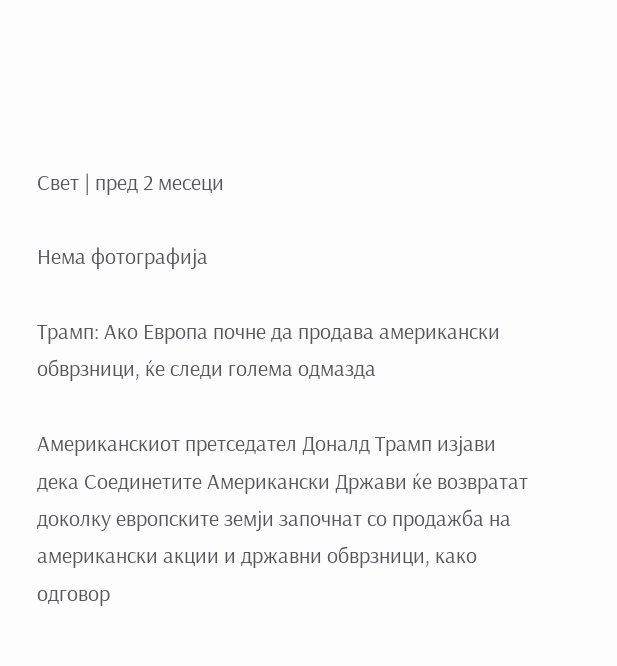Свет | пред 2 месеци

Нема фотографија

Трамп: Ако Европа почне да продава американски обврзници, ќе следи голема одмазда

Американскиот претседател Доналд Трамп изјави дека Соединетите Американски Држави ќе возвратат доколку европските земји започнат со продажба на американски акции и државни обврзници, како одговор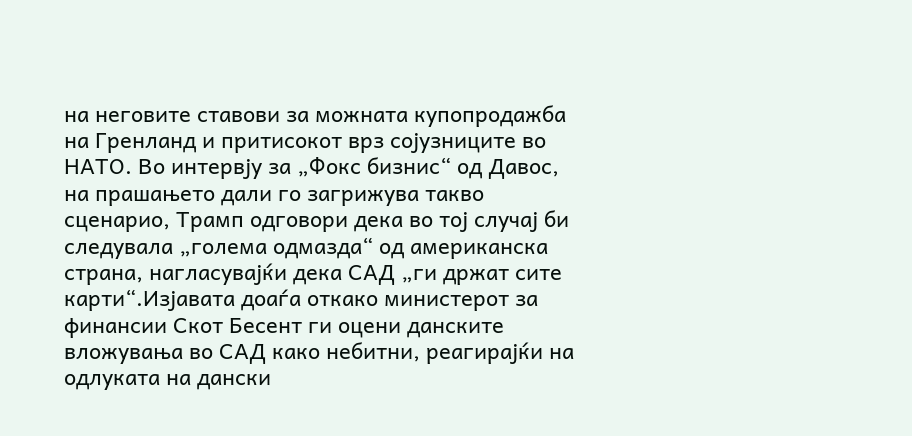на неговите ставови за можната купопродажба на Гренланд и притисокот врз сојузниците во НАТО. Во интервју за „Фокс бизнис“ од Давос, на прашањето дали го загрижува такво сценарио, Трамп одговори дека во тој случај би следувала „голема одмазда“ од американска страна, нагласувајќи дека САД „ги држат сите карти“.Изјавата доаѓа откако министерот за финансии Скот Бесент ги оцени данските вложувања во САД како небитни, реагирајќи на одлуката на дански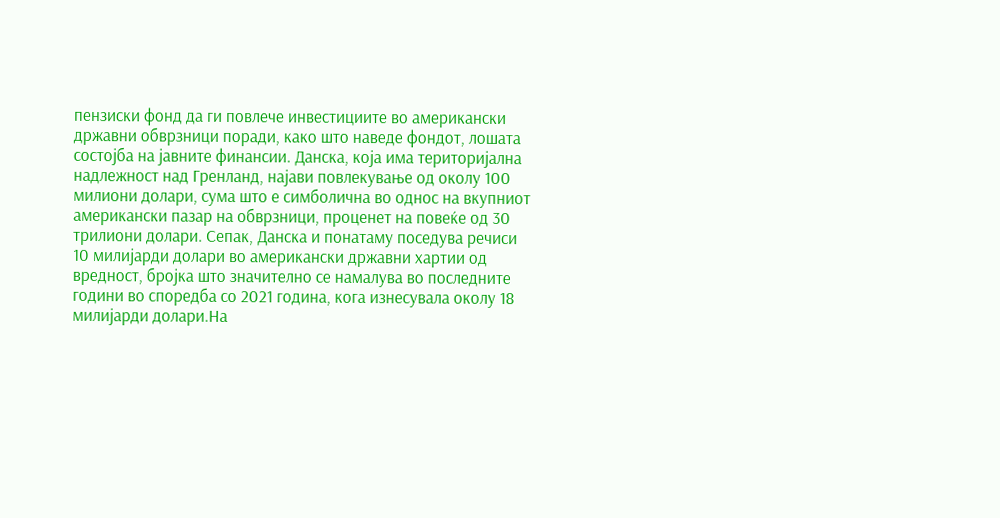пензиски фонд да ги повлече инвестициите во американски државни обврзници поради, како што наведе фондот, лошата состојба на јавните финансии. Данска, која има територијална надлежност над Гренланд, најави повлекување од околу 100 милиони долари, сума што е симболична во однос на вкупниот американски пазар на обврзници, проценет на повеќе од 30 трилиони долари. Сепак, Данска и понатаму поседува речиси 10 милијарди долари во американски државни хартии од вредност, бројка што значително се намалува во последните години во споредба со 2021 година, кога изнесувала околу 18 милијарди долари.На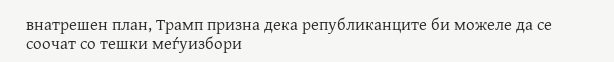внатрешен план, Трамп призна дека републиканците би можеле да се соочат со тешки меѓуизбори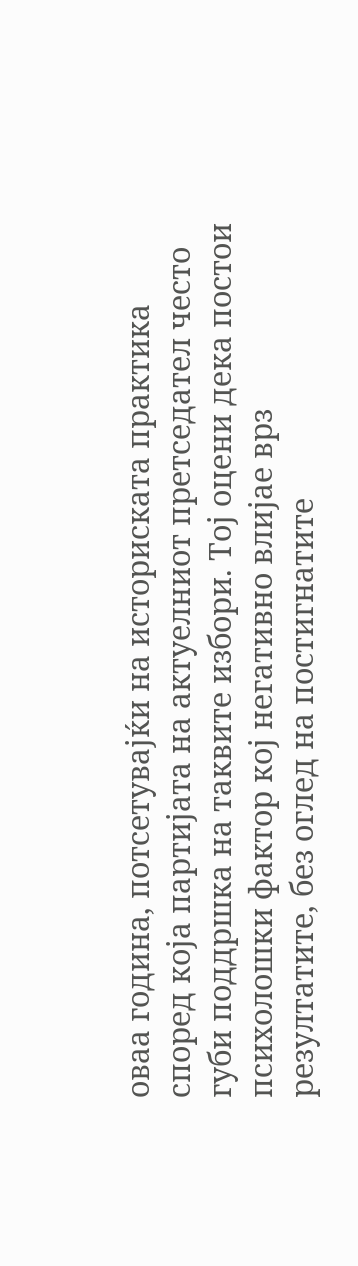оваа година, потсетувајќи на историската практика според која партијата на актуелниот претседател често губи поддршка на таквите избори. Тој оцени дека постои психолошки фактор кој негативно влијае врз резултатите, без оглед на постигнатите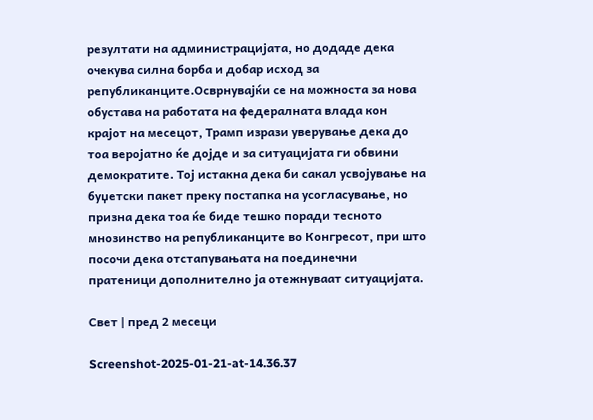резултати на администрацијата, но додаде дека очекува силна борба и добар исход за републиканците.Осврнувајќи се на можноста за нова обустава на работата на федералната влада кон крајот на месецот, Трамп изрази уверување дека до тоа веројатно ќе дојде и за ситуацијата ги обвини демократите. Тој истакна дека би сакал усвојување на буџетски пакет преку постапка на усогласување, но призна дека тоа ќе биде тешко поради тесното мнозинство на републиканците во Конгресот, при што посочи дека отстапувањата на поединечни пратеници дополнително ја отежнуваат ситуацијата.

Свет | пред 2 месеци

Screenshot-2025-01-21-at-14.36.37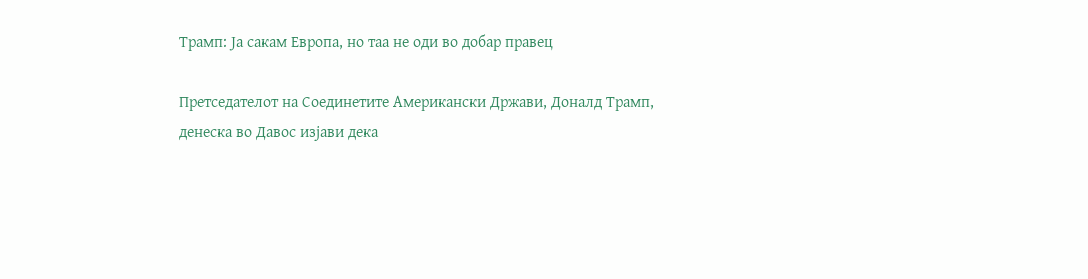Трамп: Ја сакам Европа, но таа не оди во добар правец

Претседателот на Соединетите Американски Држави, Доналд Трамп, денеска во Давос изјави дека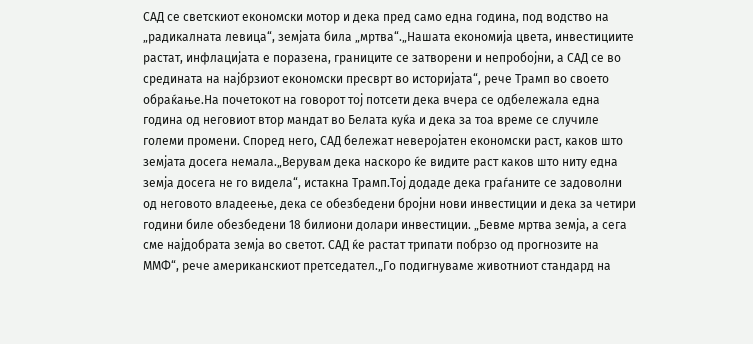САД се светскиот економски мотор и дека пред само една година, под водство на „радикалната левица“, земјата била „мртва“.„Нашата економија цвета, инвестициите растат, инфлацијата е поразена, границите се затворени и непробојни, а САД се во средината на најбрзиот економски пресврт во историјата“, рече Трамп во своето обраќање.На почетокот на говорот тој потсети дека вчера се одбележала една година од неговиот втор мандат во Белата куќа и дека за тоа време се случиле големи промени. Според него, САД бележат неверојатен економски раст, каков што земјата досега немала.„Верувам дека наскоро ќе видите раст каков што ниту една земја досега не го видела“, истакна Трамп.Тој додаде дека граѓаните се задоволни од неговото владеење, дека се обезбедени бројни нови инвестиции и дека за четири години биле обезбедени 18 билиони долари инвестиции. „Бевме мртва земја, а сега сме најдобрата земја во светот. САД ќе растат трипати побрзо од прогнозите на ММФ“, рече американскиот претседател.„Го подигнуваме животниот стандард на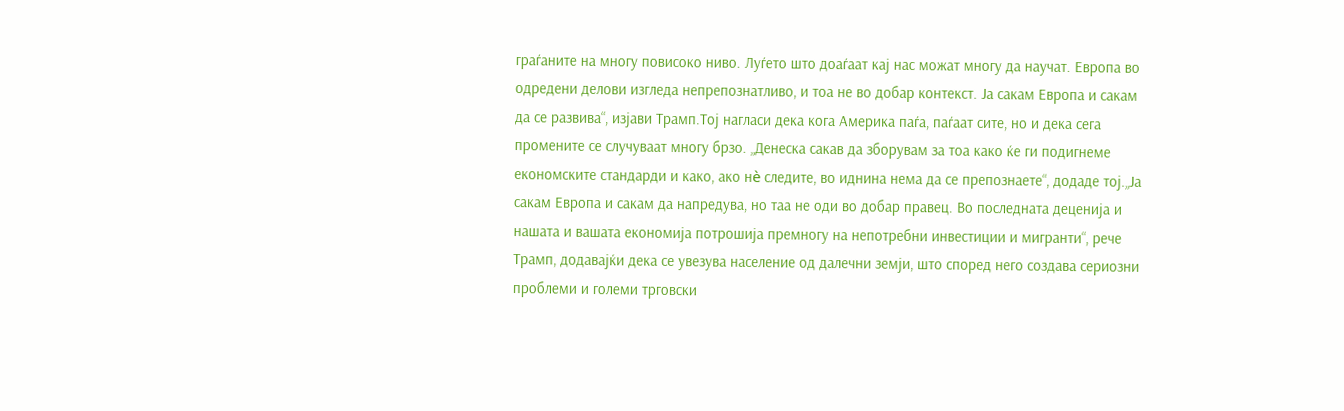граѓаните на многу повисоко ниво. Луѓето што доаѓаат кај нас можат многу да научат. Европа во одредени делови изгледа непрепознатливо, и тоа не во добар контекст. Ја сакам Европа и сакам да се развива“, изјави Трамп.Тој нагласи дека кога Америка паѓа, паѓаат сите, но и дека сега промените се случуваат многу брзо. „Денеска сакав да зборувам за тоа како ќе ги подигнеме економските стандарди и како, ако нè следите, во иднина нема да се препознаете“, додаде тој.„Ја сакам Европа и сакам да напредува, но таа не оди во добар правец. Во последната деценија и нашата и вашата економија потрошија премногу на непотребни инвестиции и мигранти“, рече Трамп, додавајќи дека се увезува население од далечни земји, што според него создава сериозни проблеми и големи трговски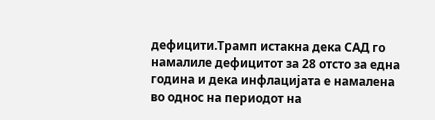дефицити.Трамп истакна дека САД го намалиле дефицитот за 28 отсто за една година и дека инфлацијата е намалена во однос на периодот на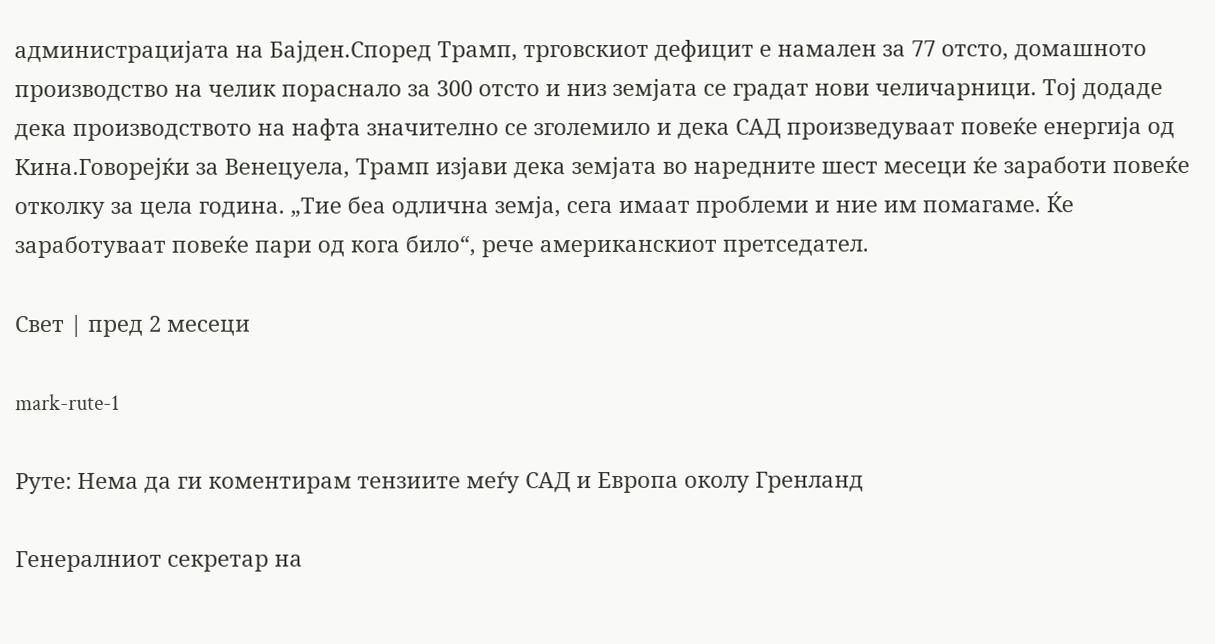администрацијата на Бајден.Според Трамп, трговскиот дефицит е намален за 77 отсто, домашното производство на челик пораснало за 300 отсто и низ земјата се градат нови челичарници. Тој додаде дека производството на нафта значително се зголемило и дека САД произведуваат повеќе енергија од Кина.Говорејќи за Венецуела, Трамп изјави дека земјата во наредните шест месеци ќе заработи повеќе отколку за цела година. „Тие беа одлична земја, сега имаат проблеми и ние им помагаме. Ќе заработуваат повеќе пари од кога било“, рече американскиот претседател.

Свет | пред 2 месеци

mark-rute-1

Руте: Нема да ги коментирам тензиите меѓу САД и Европа околу Гренланд

Генералниот секретар на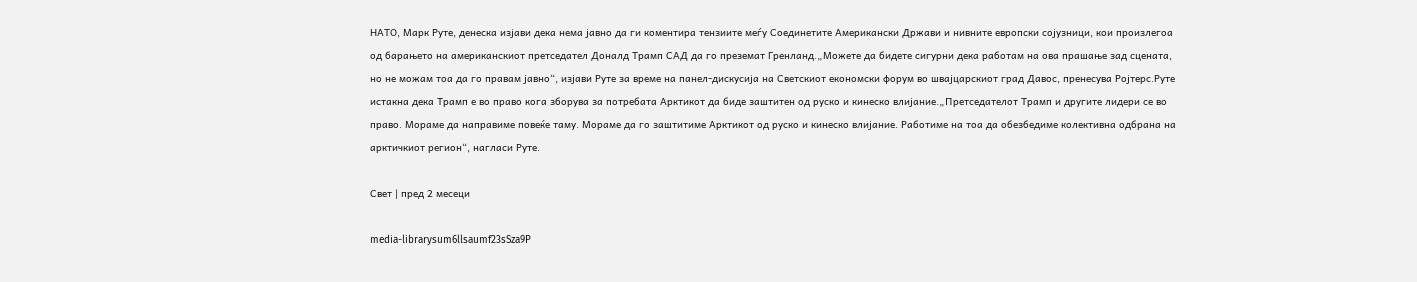НАТО, Марк Руте, денеска изјави дека нема јавно да ги коментира тензиите меѓу Соединетите Американски Држави и нивните европски сојузници, кои произлегоа од барањето на американскиот претседател Доналд Трамп САД да го преземат Гренланд.„Можете да бидете сигурни дека работам на ова прашање зад сцената, но не можам тоа да го правам јавно“, изјави Руте за време на панел-дискусија на Светскиот економски форум во швајцарскиот град Давос, пренесува Ројтерс.Руте истакна дека Трамп е во право кога зборува за потребата Арктикот да биде заштитен од руско и кинеско влијание.„Претседателот Трамп и другите лидери се во право. Мораме да направиме повеќе таму. Мораме да го заштитиме Арктикот од руско и кинеско влијание. Работиме на тоа да обезбедиме колективна одбрана на арктичкиот регион“, нагласи Руте.

Свет | пред 2 месеци

media-librarysum6llsaumf23sSza9P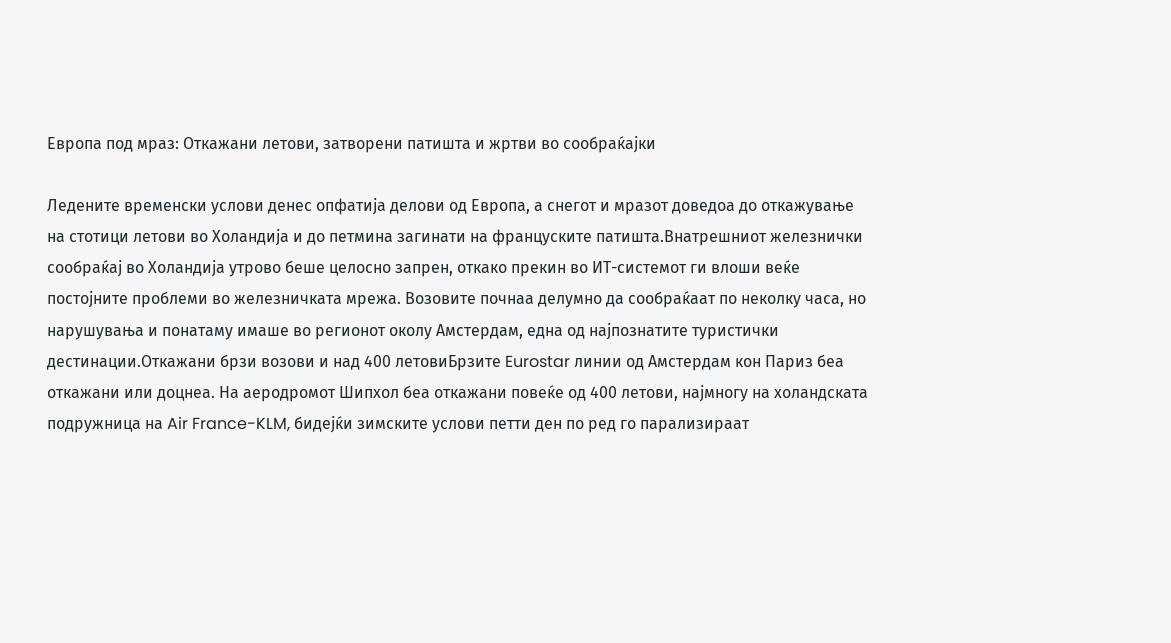Европа под мраз: Откажани летови, затворени патишта и жртви во сообраќајки

Ледените временски услови денес опфатија делови од Европа, а снегот и мразот доведоа до откажување на стотици летови во Холандија и до петмина загинати на француските патишта.Внатрешниот железнички сообраќај во Холандија утрово беше целосно запрен, откако прекин во ИТ-системот ги влоши веќе постојните проблеми во железничката мрежа. Возовите почнаа делумно да сообраќаат по неколку часа, но нарушувања и понатаму имаше во регионот околу Амстердам, една од најпознатите туристички дестинации.Откажани брзи возови и над 400 летовиБрзите Eurostar линии од Амстердам кон Париз беа откажани или доцнеа. На аеродромот Шипхол беа откажани повеќе од 400 летови, најмногу на холандската подружница на Air France-KLM, бидејќи зимските услови петти ден по ред го парализираат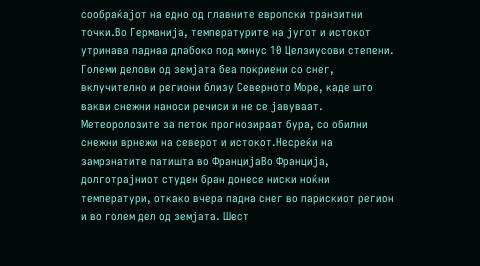сообраќајот на едно од главните европски транзитни точки.Во Германија, температурите на југот и истокот утринава паднаа длабоко под минус 10 Целзиусови степени. Големи делови од земјата беа покриени со снег, вклучително и региони близу Северното Море, каде што вакви снежни наноси речиси и не се јавуваат. Метеоролозите за петок прогнозираат бура, со обилни снежни врнежи на северот и истокот.Несреќи на замрзнатите патишта во ФранцијаВо Франција, долготрајниот студен бран донесе ниски ноќни температури, откако вчера падна снег во парискиот регион и во голем дел од земјата. Шест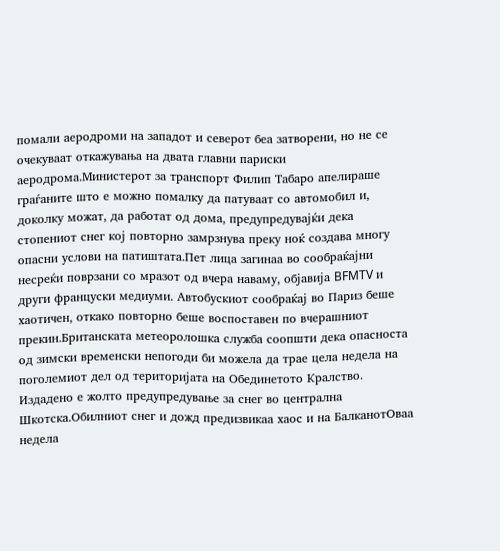помали аеродроми на западот и северот беа затворени, но не се очекуваат откажувања на двата главни париски аеродрома.Министерот за транспорт Филип Табаро апелираше граѓаните што е можно помалку да патуваат со автомобил и, доколку можат, да работат од дома, предупредувајќи дека стопениот снег кој повторно замрзнува преку ноќ создава многу опасни услови на патиштата.Пет лица загинаа во сообраќајни несреќи поврзани со мразот од вчера наваму, објавија BFMTV и други француски медиуми. Автобускиот сообраќај во Париз беше хаотичен, откако повторно беше воспоставен по вчерашниот прекин.Британската метеоролошка служба соопшти дека опасноста од зимски временски непогоди би можела да трае цела недела на поголемиот дел од територијата на Обединетото Кралство. Издадено е жолто предупредување за снег во централна Шкотска.Обилниот снег и дожд предизвикаа хаос и на БалканотОваа недела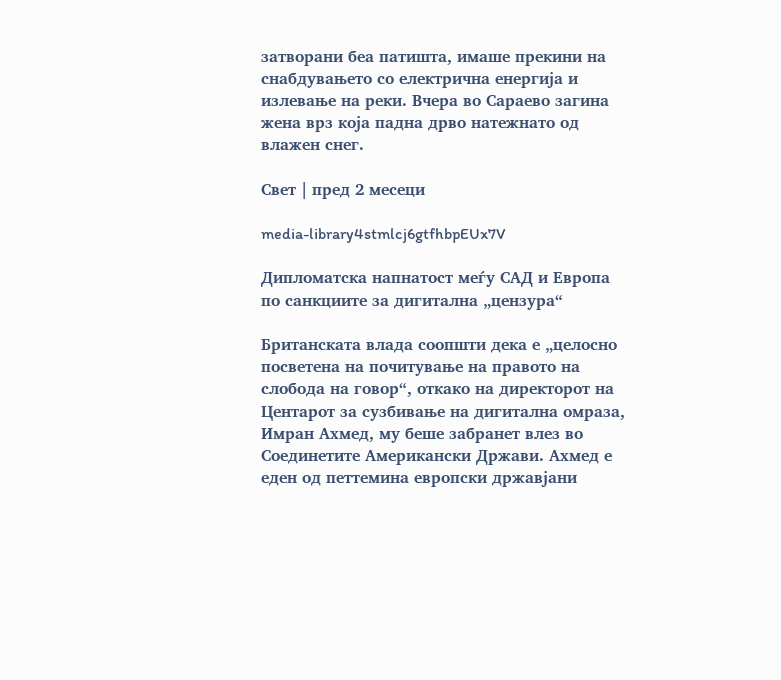затворани беа патишта, имаше прекини на снабдувањето со електрична енергија и излевање на реки. Вчера во Сараево загина жена врз која падна дрво натежнато од влажен снег.

Свет | пред 2 месеци

media-library4stmlcj6gtfhbpEUx7V

Дипломатска напнатост меѓу САД и Европа по санкциите за дигитална „цензура“

Британската влада соопшти дека е „целосно посветена на почитување на правото на слобода на говор“, откако на директорот на Центарот за сузбивање на дигитална омраза, Имран Ахмед, му беше забранет влез во Соединетите Американски Држави. Ахмед е еден од петтемина европски државјани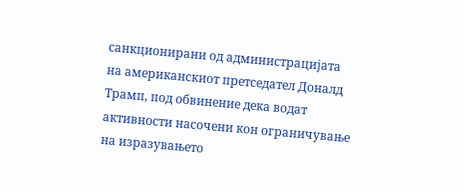санкционирани од администрацијата на американскиот претседател Доналд Трамп, под обвинение дека водат активности насочени кон ограничување на изразувањето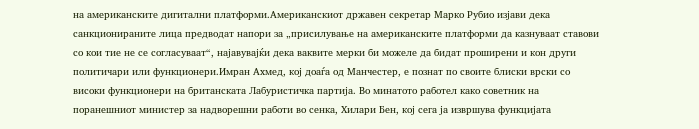на американските дигитални платформи.Американскиот државен секретар Марко Рубио изјави дека санкционираните лица предводат напори за „присилување на американските платформи да казнуваат ставови со кои тие не се согласуваат“, најавувајќи дека ваквите мерки би можеле да бидат проширени и кон други политичари или функционери.Имран Ахмед, кој доаѓа од Манчестер, е познат по своите блиски врски со високи функционери на британската Лабуристичка партија. Во минатото работел како советник на поранешниот министер за надворешни работи во сенка, Хилари Бен, кој сега ја извршува функцијата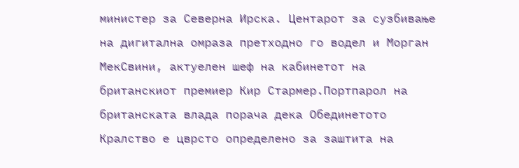министер за Северна Ирска. Центарот за сузбивање на дигитална омраза претходно го водел и Морган МекСвини, актуелен шеф на кабинетот на британскиот премиер Кир Стармер.Портпарол на британската влада порача дека Обединетото Кралство е цврсто определено за заштита на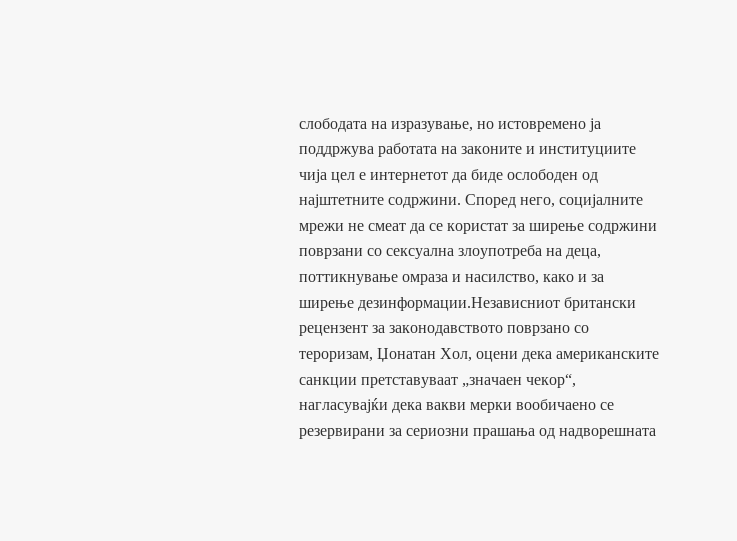слободата на изразување, но истовремено ја поддржува работата на законите и институциите чија цел е интернетот да биде ослободен од најштетните содржини. Според него, социјалните мрежи не смеат да се користат за ширење содржини поврзани со сексуална злоупотреба на деца, поттикнување омраза и насилство, како и за ширење дезинформации.Независниот британски рецензент за законодавството поврзано со тероризам, Џонатан Хол, оцени дека американските санкции претставуваат „значаен чекор“, нагласувајќи дека вакви мерки вообичаено се резервирани за сериозни прашања од надворешната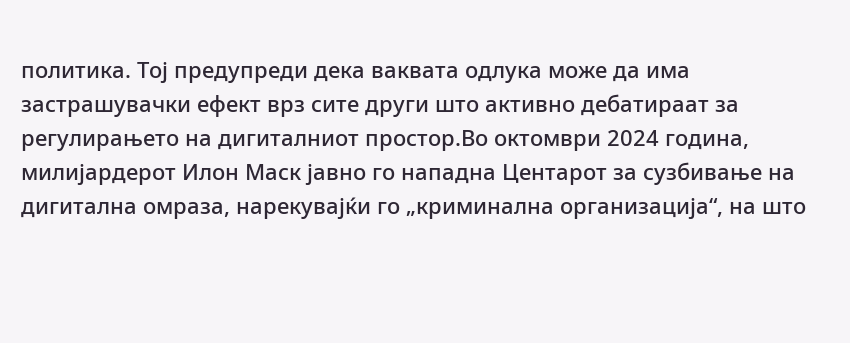политика. Тој предупреди дека ваквата одлука може да има застрашувачки ефект врз сите други што активно дебатираат за регулирањето на дигиталниот простор.Во октомври 2024 година, милијардерот Илон Маск јавно го нападна Центарот за сузбивање на дигитална омраза, нарекувајќи го „криминална организација“, на што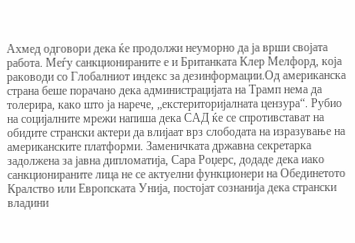Ахмед одговори дека ќе продолжи неуморно да ја врши својата работа. Меѓу санкционираните е и Британката Клер Мелфорд, која раководи со Глобалниот индекс за дезинформации.Од американска страна беше порачано дека администрацијата на Трамп нема да толерира, како што ја нарече, „екстериторијалната цензура“. Рубио на социјалните мрежи напиша дека САД ќе се спротивстават на обидите странски актери да влијаат врз слободата на изразување на американските платформи. Заменичката државна секретарка задолжена за јавна дипломатија, Сара Роџерс, додаде дека иако санкционираните лица не се актуелни функционери на Обединетото Кралство или Европската Унија, постојат сознанија дека странски владини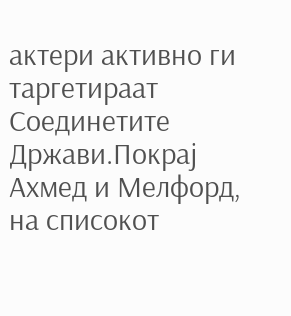актери активно ги таргетираат Соединетите Држави.Покрај Ахмед и Мелфорд, на списокот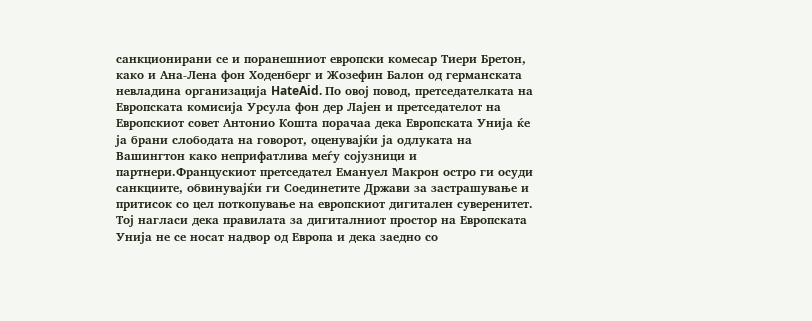санкционирани се и поранешниот европски комесар Тиери Бретон, како и Ана-Лена фон Ходенберг и Жозефин Балон од германската невладина организација HateAid. По овој повод, претседателката на Европската комисија Урсула фон дер Лајен и претседателот на Европскиот совет Антонио Кошта порачаа дека Европската Унија ќе ја брани слободата на говорот, оценувајќи ја одлуката на Вашингтон како неприфатлива меѓу сојузници и партнери.Францускиот претседател Емануел Макрон остро ги осуди санкциите, обвинувајќи ги Соединетите Држави за застрашување и притисок со цел поткопување на европскиот дигитален суверенитет. Тој нагласи дека правилата за дигиталниот простор на Европската Унија не се носат надвор од Европа и дека заедно со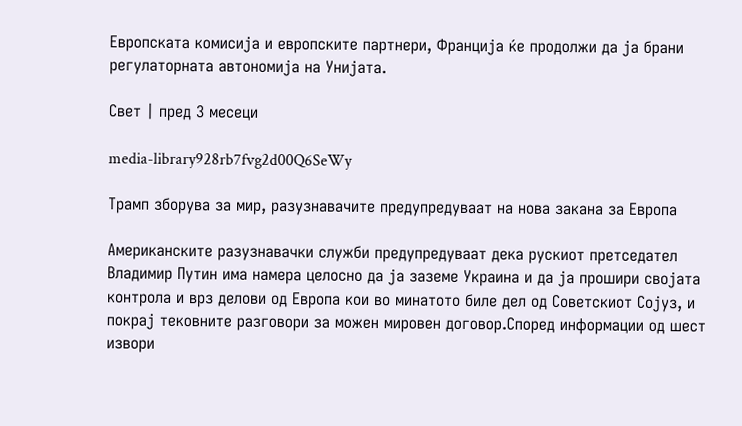Европската комисија и европските партнери, Франција ќе продолжи да ја брани регулаторната автономија на Унијата.

Свет | пред 3 месеци

media-library928rb7fvg2d00Q6SeWy

Трамп зборува за мир, разузнавачите предупредуваат на нова закана за Европа

Американските разузнавачки служби предупредуваат дека рускиот претседател Владимир Путин има намера целосно да ја заземе Украина и да ја прошири својата контрола и врз делови од Европа кои во минатото биле дел од Советскиот Сојуз, и покрај тековните разговори за можен мировен договор.Според информации од шест извори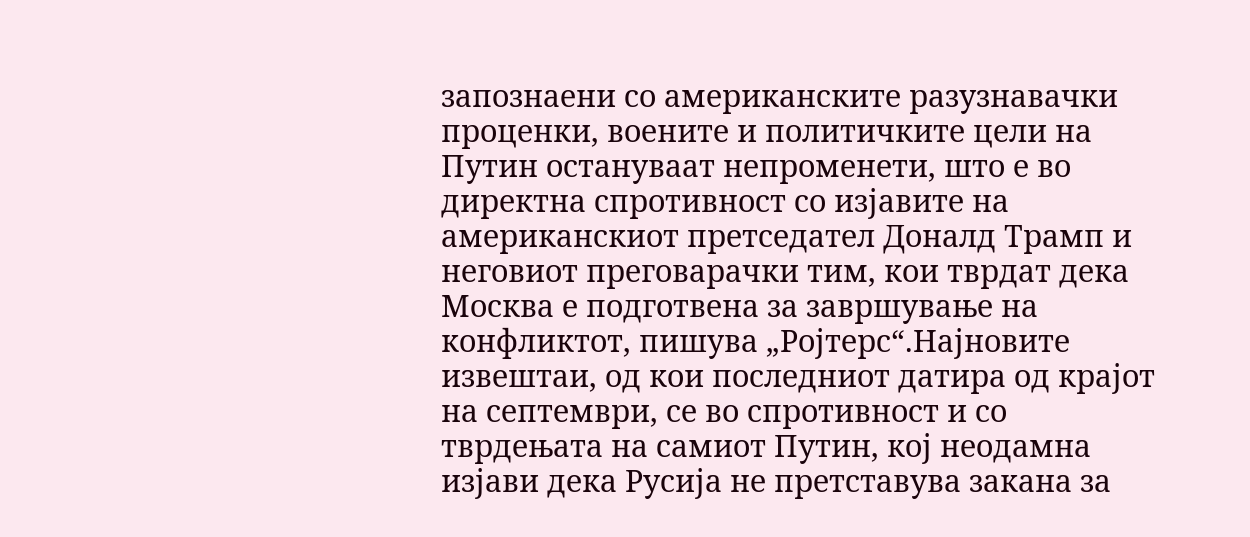запознаени со американските разузнавачки проценки, воените и политичките цели на Путин остануваат непроменети, што е во директна спротивност со изјавите на американскиот претседател Доналд Трамп и неговиот преговарачки тим, кои тврдат дека Москва е подготвена за завршување на конфликтот, пишува „Ројтерс“.Најновите извештаи, од кои последниот датира од крајот на септември, се во спротивност и со тврдењата на самиот Путин, кој неодамна изјави дека Русија не претставува закана за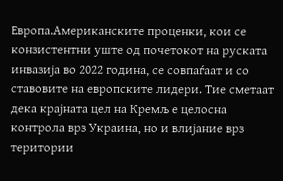Европа.Американските проценки, кои се конзистентни уште од почетокот на руската инвазија во 2022 година, се совпаѓаат и со ставовите на европските лидери. Тие сметаат дека крајната цел на Кремљ е целосна контрола врз Украина, но и влијание врз територии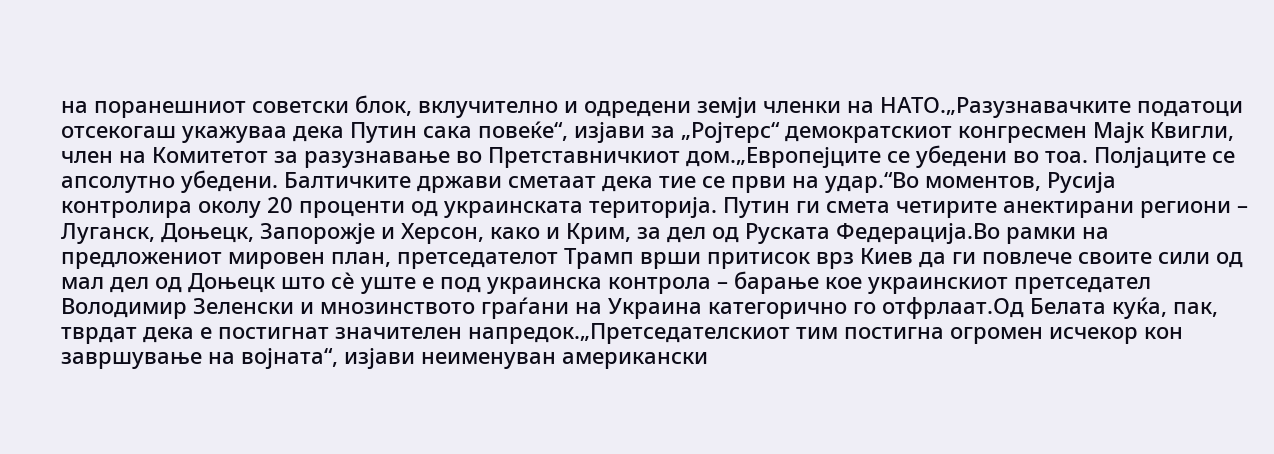на поранешниот советски блок, вклучително и одредени земји членки на НАТО.„Разузнавачките податоци отсекогаш укажуваа дека Путин сака повеќе“, изјави за „Ројтерс“ демократскиот конгресмен Мајк Квигли, член на Комитетот за разузнавање во Претставничкиот дом.„Европејците се убедени во тоа. Полјаците се апсолутно убедени. Балтичките држави сметаат дека тие се први на удар.“Во моментов, Русија контролира околу 20 проценти од украинската територија. Путин ги смета четирите анектирани региони – Луганск, Доњецк, Запорожје и Херсон, како и Крим, за дел од Руската Федерација.Во рамки на предложениот мировен план, претседателот Трамп врши притисок врз Киев да ги повлече своите сили од мал дел од Доњецк што сè уште е под украинска контрола – барање кое украинскиот претседател Володимир Зеленски и мнозинството граѓани на Украина категорично го отфрлаат.Од Белата куќа, пак, тврдат дека е постигнат значителен напредок.„Претседателскиот тим постигна огромен исчекор кон завршување на војната“, изјави неименуван американски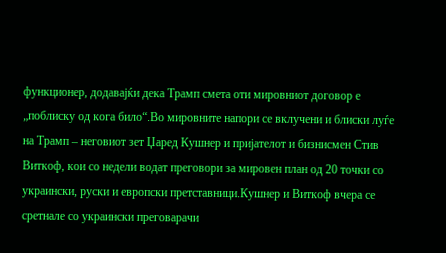функционер, додавајќи дека Трамп смета оти мировниот договор е „поблиску од кога било“.Во мировните напори се вклучени и блиски луѓе на Трамп – неговиот зет Џаред Кушнер и пријателот и бизнисмен Стив Виткоф, кои со недели водат преговори за мировен план од 20 точки со украински, руски и европски претставници.Кушнер и Виткоф вчера се сретнале со украински преговарачи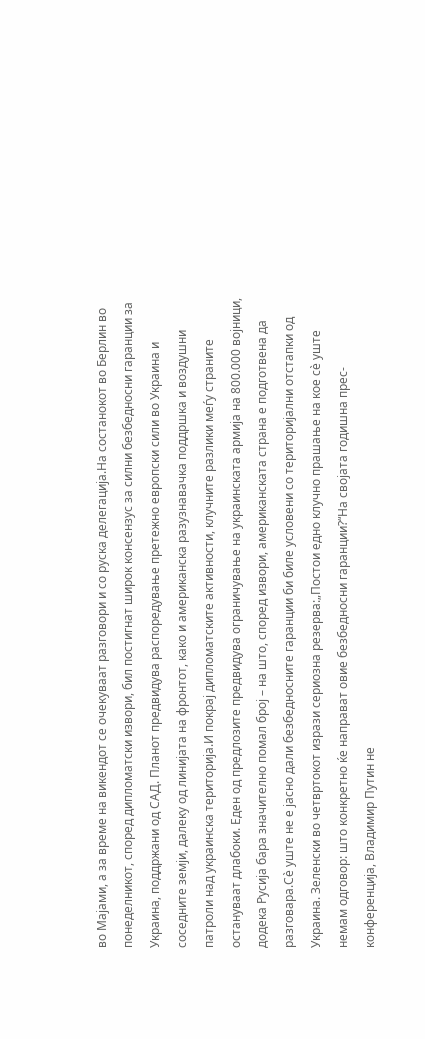во Мајами, а за време на викендот се очекуваат разговори и со руска делегација.На состанокот во Берлин во понеделникот, според дипломатски извори, бил постигнат широк консензус за силни безбедносни гаранции за Украина, поддржани од САД. Планот предвидува распоредување претежно европски сили во Украина и соседните земји, далеку од линијата на фронтот, како и американска разузнавачка поддршка и воздушни патроли над украинска територија.И покрај дипломатските активности, клучните разлики меѓу страните остануваат длабоки. Еден од предлозите предвидува ограничување на украинската армија на 800.000 војници, додека Русија бара значително помал број – на што, според извори, американската страна е подготвена да разговара.Сè уште не е јасно дали безбедносните гаранции би биле условени со територијални отстапки од Украина. Зеленски во четвртокот изрази сериозна резерва:„Постои едно клучно прашање на кое сè уште немам одговор: што конкретно ќе направат овие безбедносни гаранции?“На својата годишна прес-конференција, Владимир Путин не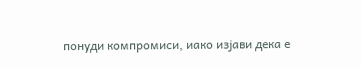понуди компромиси, иако изјави дека е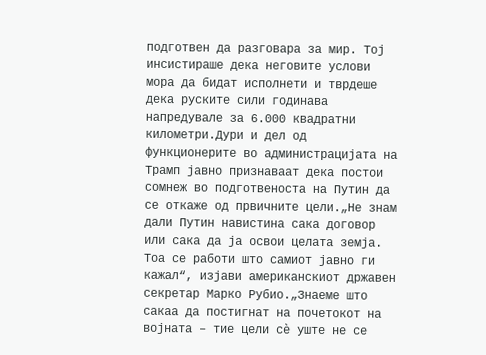подготвен да разговара за мир. Тој инсистираше дека неговите услови мора да бидат исполнети и тврдеше дека руските сили годинава напредувале за 6.000 квадратни километри.Дури и дел од функционерите во администрацијата на Трамп јавно признаваат дека постои сомнеж во подготвеноста на Путин да се откаже од првичните цели.„Не знам дали Путин навистина сака договор или сака да ја освои целата земја. Тоа се работи што самиот јавно ги кажал“, изјави американскиот државен секретар Марко Рубио.„Знаеме што сакаа да постигнат на почетокот на војната – тие цели сè уште не се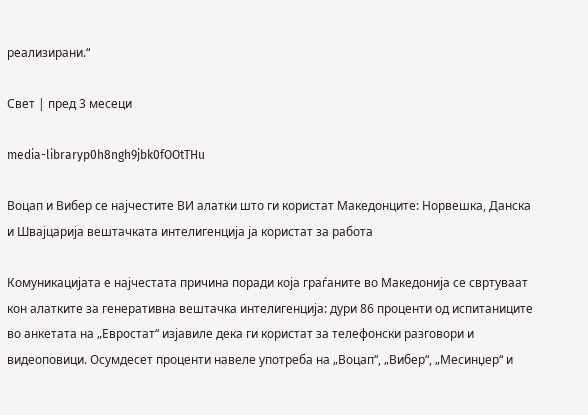реализирани.“

Свет | пред 3 месеци

media-libraryp0h8ngh9jbk0fOOtTHu

Воцaп и Вибер се најчестите ВИ алатки што ги користат Македонците: Норвешка, Данска и Швајцарија вештачката интелигенција ја користат за работа

Комуникацијата е најчестата причина поради која граѓаните во Македонија се свртуваат кон алатките за генеративна вештачка интелигенција: дури 86 проценти од испитаниците во анкетата на „Евростат“ изјавиле дека ги користат за телефонски разговори и видеоповици. Осумдесет проценти навеле употреба на „Воцaп“, „Вибер“, „Месинџер“ и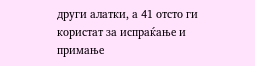други алатки, а 41 отсто ги користат за испраќање и примање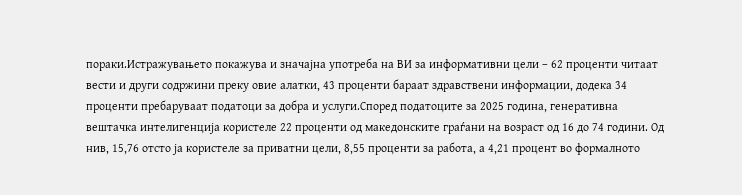пораки.Истражувањето покажува и значајна употреба на ВИ за информативни цели – 62 проценти читаат вести и други содржини преку овие алатки, 43 проценти бараат здравствени информации, додека 34 проценти пребаруваат податоци за добра и услуги.Според податоците за 2025 година, генеративна вештачка интелигенција користеле 22 проценти од македонските граѓани на возраст од 16 до 74 години. Од нив, 15,76 отсто ја користеле за приватни цели, 8,55 проценти за работа, а 4,21 процент во формалното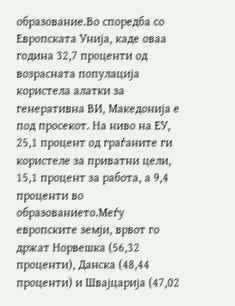образование.Во споредба со Европската Унија, каде оваа година 32,7 проценти од возрасната популација користела алатки за генеративна ВИ, Македонија е под просекот. На ниво на ЕУ, 25,1 процент од граѓаните ги користеле за приватни цели, 15,1 процент за работа, а 9,4 проценти во образованието.Меѓу европските земји, врвот го држат Норвешка (56,32 проценти), Данска (48,44 проценти) и Швајцарија (47,02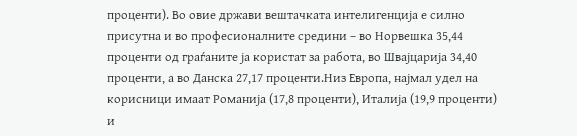проценти). Во овие држави вештачката интелигенција е силно присутна и во професионалните средини – во Норвешка 35,44 проценти од граѓаните ја користат за работа, во Швајцарија 34,40 проценти, а во Данска 27,17 проценти.Низ Европа, најмал удел на корисници имаат Романија (17,8 проценти), Италија (19,9 проценти) и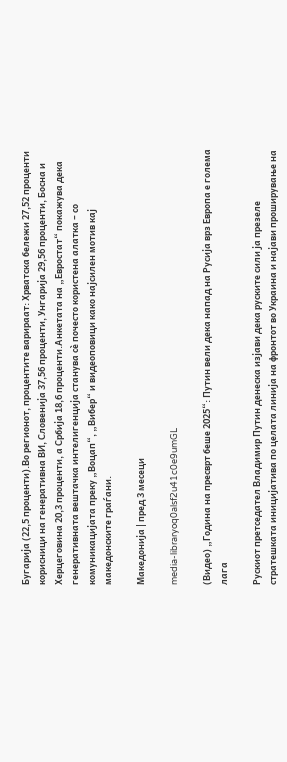Бугарија (22,5 проценти).Во регионот, процентите варираат: Хрватска бележи 27,52 проценти корисници на генеративна ВИ, Словенија 37,56 проценти, Унгарија 29,56 проценти, Босна и Херцеговина 20,3 проценти, а Србија 18,6 проценти.Анкетата на „Евростат“ покажува дека генеративната вештачка интелигенција станува сè почесто користена алатка – со комуникацијата преку „Воцaп“, „Вибер“ и видеоповици како најсилен мотив кај македонските граѓани.

Македонија | пред 3 месеци

media-libraryoq0alsf2u41c0e9umGL

(Видео) „Година на пресврт беше 2025“: Путин вели дека напад на Русија врз Европа е голема лага

Рускиот претседател Владимир Путин денеска изјави дека руските сили ја презеле стратешката иницијатива по целата линија на фронтот во Украина и најави проширување на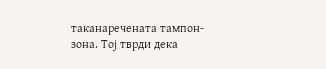таканаречената тампон-зона. Тој тврди дека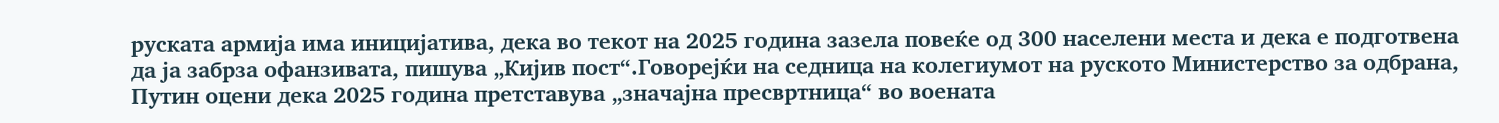руската армија има иницијатива, дека во текот на 2025 година зазела повеќе од 300 населени места и дека е подготвена да ја забрза офанзивата, пишува „Кијив пост“.Говорејќи на седница на колегиумот на руското Министерство за одбрана, Путин оцени дека 2025 година претставува „значајна пресвртница“ во воената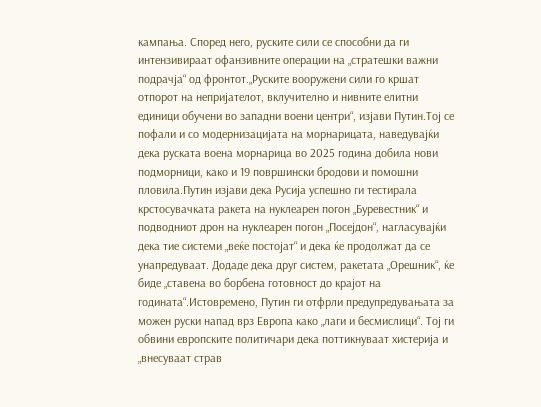кампања. Според него, руските сили се способни да ги интензивираат офанзивните операции на „стратешки важни подрачја“ од фронтот.„Руските вооружени сили го кршат отпорот на непријателот, вклучително и нивните елитни единици обучени во западни воени центри“, изјави Путин.Тој се пофали и со модернизацијата на морнарицата, наведувајќи дека руската воена морнарица во 2025 година добила нови подморници, како и 19 површински бродови и помошни пловила.Путин изјави дека Русија успешно ги тестирала крстосувачката ракета на нуклеарен погон „Буревестник“ и подводниот дрон на нуклеарен погон „Посејдон“, нагласувајќи дека тие системи „веќе постојат“ и дека ќе продолжат да се унапредуваат. Додаде дека друг систем, ракетата „Орешник“, ќе биде „ставена во борбена готовност до крајот на годината“.Истовремено, Путин ги отфрли предупредувањата за можен руски напад врз Европа како „лаги и бесмислици“. Тој ги обвини европските политичари дека поттикнуваат хистерија и „внесуваат страв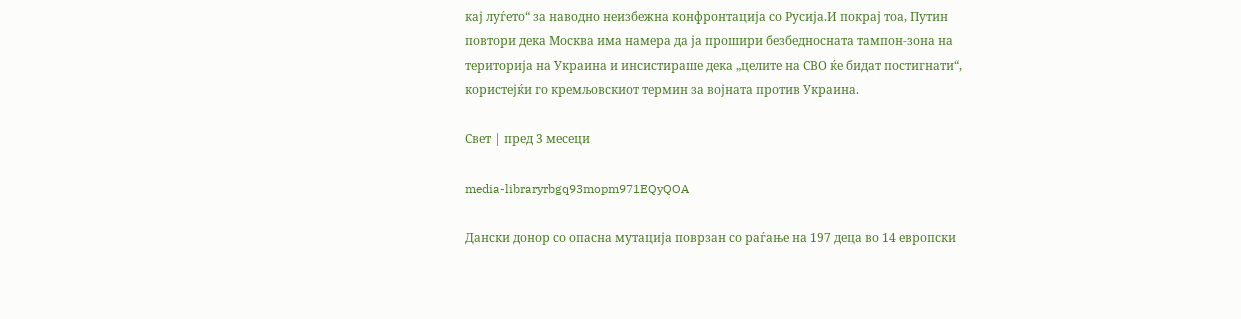кај луѓето“ за наводно неизбежна конфронтација со Русија.И покрај тоа, Путин повтори дека Москва има намера да ја прошири безбедносната тампон-зона на територија на Украина и инсистираше дека „целите на СВО ќе бидат постигнати“, користејќи го кремљовскиот термин за војната против Украина.

Свет | пред 3 месеци

media-libraryrbgq93mopm971EQyQOA

Дански донор со опасна мутација поврзан со раѓање на 197 деца во 14 европски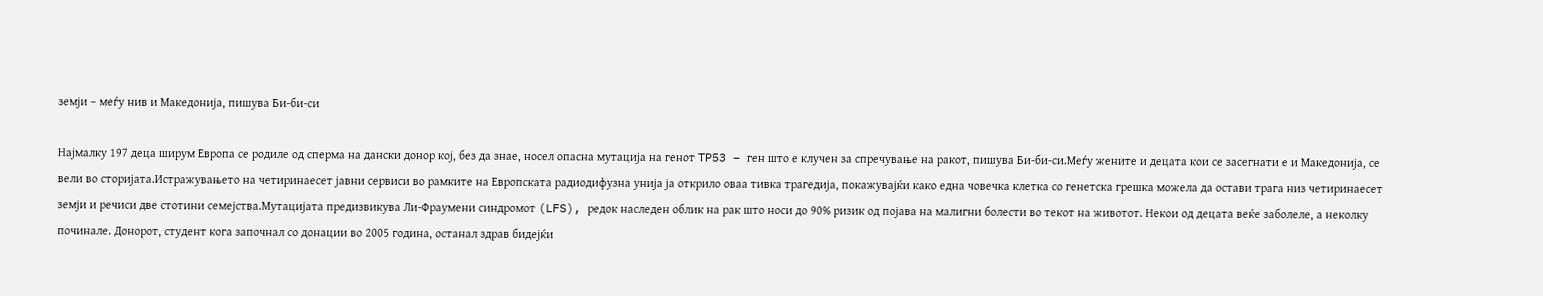земји – меѓу нив и Македонија, пишува Би-би-си

Најмалку 197 деца ширум Европа се родиле од сперма на дански донор кој, без да знае, носел опасна мутација на генот TP53 – ген што е клучен за спречување на ракот, пишува Би-би-си.Меѓу жените и децата кои се засегнати е и Македонија, се вели во сторијата.Истражувањето на четиринаесет јавни сервиси во рамките на Европската радиодифузна унија ја открило оваа тивка трагедија, покажувајќи како една човечка клетка со генетска грешка можела да остави трага низ четиринаесет земји и речиси две стотини семејства.Мутацијата предизвикува Ли-Фраумени синдромот (LFS), редок наследен облик на рак што носи до 90% ризик од појава на малигни болести во текот на животот. Некои од децата веќе заболеле, а неколку починале. Донорот, студент кога започнал со донации во 2005 година, останал здрав бидејќи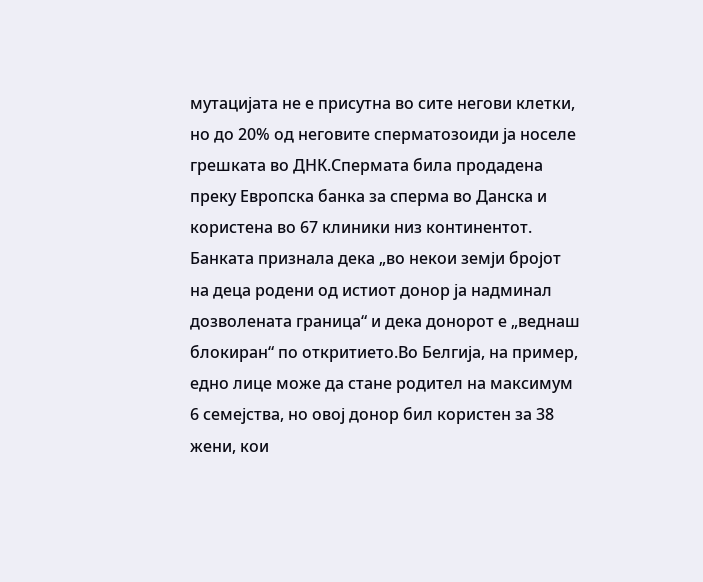мутацијата не е присутна во сите негови клетки, но до 20% од неговите сперматозоиди ја носеле грешката во ДНК.Спермата била продадена преку Европска банка за сперма во Данска и користена во 67 клиники низ континентот. Банката признала дека „во некои земји бројот на деца родени од истиот донор ја надминал дозволената граница“ и дека донорот е „веднаш блокиран“ по откритието.Во Белгија, на пример, едно лице може да стане родител на максимум 6 семејства, но овој донор бил користен за 38 жени, кои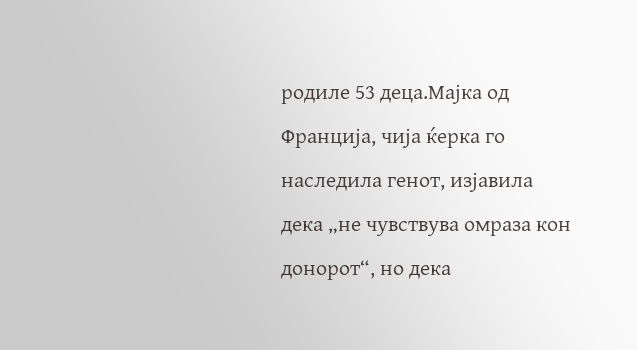родиле 53 деца.Мајка од Франција, чија ќерка го наследила генот, изјавила дека „не чувствува омраза кон донорот“, но дека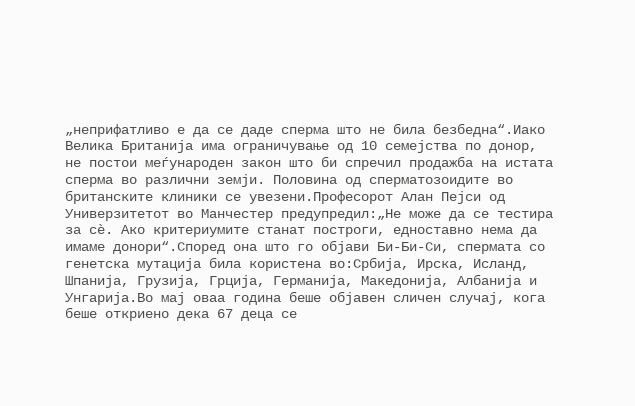„неприфатливо е да се даде сперма што не била безбедна“.Иако Велика Британија има ограничување од 10 семејства по донор, не постои меѓународен закон што би спречил продажба на истата сперма во различни земји. Половина од сперматозоидите во британските клиники се увезени.Професорот Алан Пејси од Универзитетот во Манчестер предупредил:„Не може да се тестира за сè. Ако критериумите станат построги, едноставно нема да имаме донори“.Според она што го објави Би-Би-Си, спермата со генетска мутација била користена во:Србија, Ирска, Исланд, Шпанија, Грузија, Грција, Германија, Македонија, Албанија и Унгарија.Во мај оваа година беше објавен сличен случај, кога беше откриено дека 67 деца се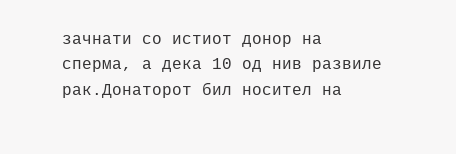зачнати со истиот донор на сперма, а дека 10 од нив развиле рак.Донаторот бил носител на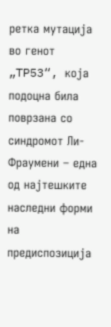ретка мутација во генот „TP53“, која подоцна била поврзана со синдромот Ли-Фраумени – една од најтешките наследни форми на предиспозиција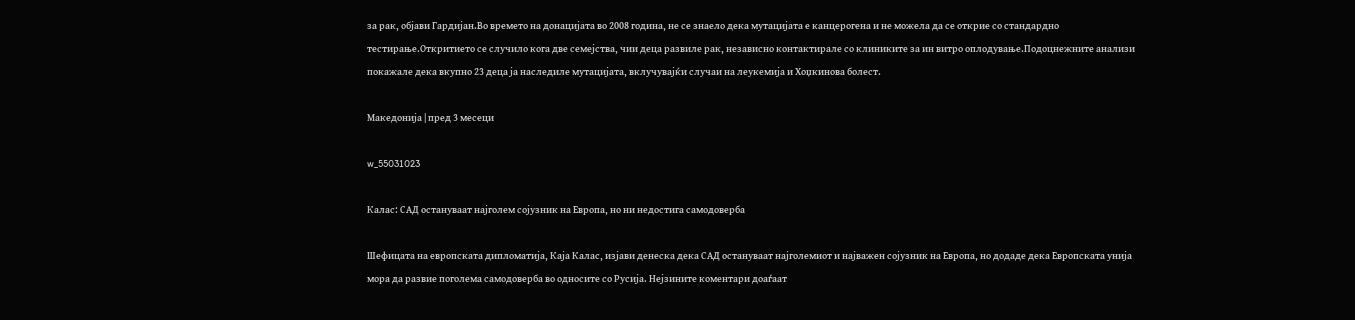за рак, објави Гардијан.Во времето на донацијата во 2008 година, не се знаело дека мутацијата е канцерогена и не можела да се открие со стандардно тестирање.Откритието се случило кога две семејства, чии деца развиле рак, независно контактирале со клиниките за ин витро оплодување.Подоцнежните анализи покажале дека вкупно 23 деца ја наследиле мутацијата, вклучувајќи случаи на леукемија и Хоџкинова болест.

Македонија | пред 3 месеци

w_55031023

Калас: САД остануваат најголем сојузник на Европа, но ни недостига самодоверба

Шефицата на европската дипломатија, Каја Калас, изјави денеска дека САД остануваат најголемиот и најважен сојузник на Европа, но додаде дека Европската унија мора да развие поголема самодоверба во односите со Русија. Нејзините коментари доаѓаат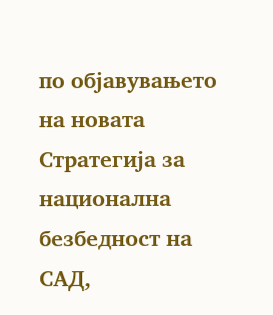по објавувањето на новата Стратегија за национална безбедност на САД,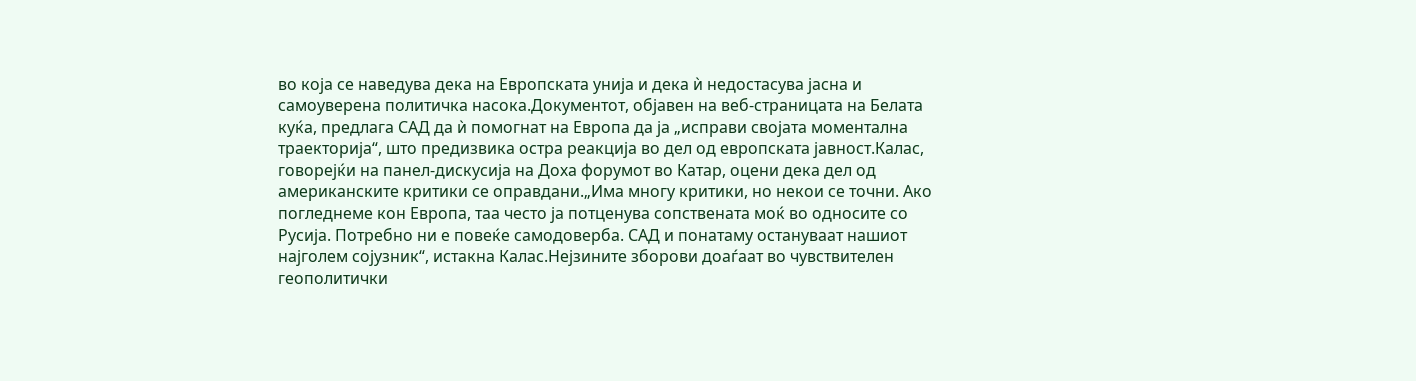во која се наведува дека на Европската унија и дека ѝ недостасува јасна и самоуверена политичка насока.Документот, објавен на веб-страницата на Белата куќа, предлага САД да ѝ помогнат на Европа да ја „исправи својата моментална траекторија“, што предизвика остра реакција во дел од европската јавност.Калас, говорејќи на панел-дискусија на Доха форумот во Катар, оцени дека дел од американските критики се оправдани.„Има многу критики, но некои се точни. Ако погледнеме кон Европа, таа често ја потценува сопствената моќ во односите со Русија. Потребно ни е повеќе самодоверба. САД и понатаму остануваат нашиот најголем сојузник“, истакна Калас.Нејзините зборови доаѓаат во чувствителен геополитички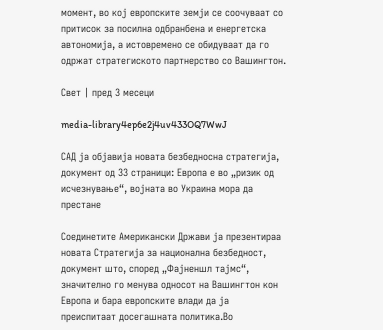момент, во кој европските земји се соочуваат со притисок за посилна одбранбена и енергетска автономија, а истовремено се обидуваат да го одржат стратегиското партнерство со Вашингтон.

Свет | пред 3 месеци

media-library4ep6e2j4uv433OQ7WwJ

САД ја објавија новата безбедносна стратегија, документ од 33 страници: Европа е во „ризик од исчезнување“, војната во Украина мора да престане

Соединетите Американски Држави ја презентираа новата Стратегија за национална безбедност, документ што, според „Фајненшл тајмс“, значително го менува односот на Вашингтон кон Европа и бара европските влади да ја преиспитаат досегашната политика.Во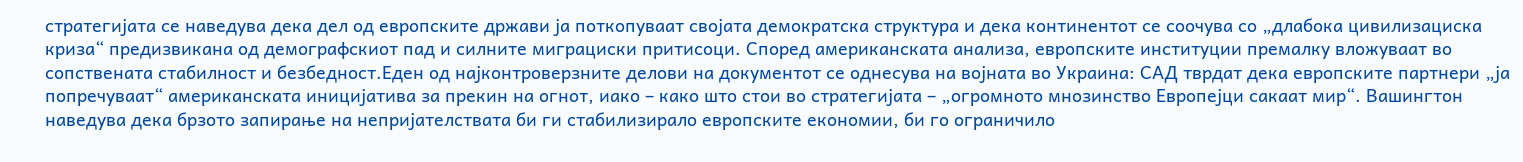стратегијата се наведува дека дел од европските држави ја поткопуваат својата демократска структура и дека континентот се соочува со „длабока цивилизациска криза“ предизвикана од демографскиот пад и силните миграциски притисоци. Според американската анализа, европските институции премалку вложуваат во сопствената стабилност и безбедност.Еден од најконтроверзните делови на документот се однесува на војната во Украина: САД тврдат дека европските партнери „ја попречуваат“ американската иницијатива за прекин на огнот, иако – како што стои во стратегијата – „огромното мнозинство Европејци сакаат мир“. Вашингтон наведува дека брзото запирање на непријателствата би ги стабилизирало европските економии, би го ограничило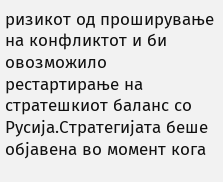ризикот од проширување на конфликтот и би овозможило рестартирање на стратешкиот баланс со Русија.Стратегијата беше објавена во момент кога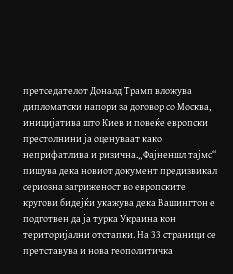претседателот Доналд Трамп вложува дипломатски напори за договор со Москва, иницијатива што Киев и повеќе европски престолнини ја оценуваат како неприфатлива и ризична.„Фајненшл тајмс“ пишува дека новиот документ предизвикал сериозна загриженост во европските кругови бидејќи укажува дека Вашингтон е подготвен да ја турка Украина кон територијални отстапки. На 33 страници се претставува и нова геополитичка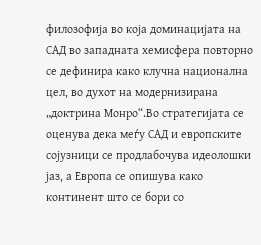филозофија во која доминацијата на САД во западната хемисфера повторно се дефинира како клучна национална цел, во духот на модернизирана „доктрина Монро“.Во стратегијата се оценува дека меѓу САД и европските сојузници се продлабочува идеолошки јаз, а Европа се опишува како континент што се бори со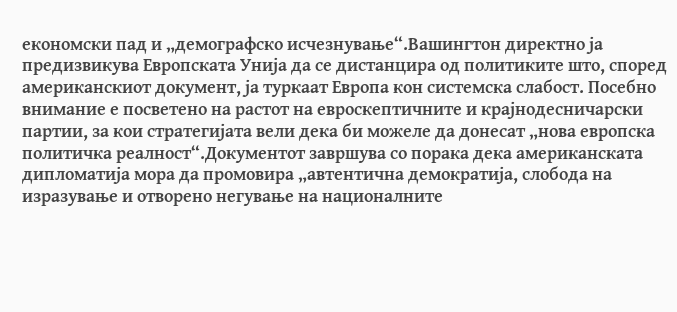економски пад и „демографско исчезнување“.Вашингтон директно ја предизвикува Европската Унија да се дистанцира од политиките што, според американскиот документ, ја туркаат Европа кон системска слабост. Посебно внимание е посветено на растот на евроскептичните и крајнодесничарски партии, за кои стратегијата вели дека би можеле да донесат „нова европска политичка реалност“.Документот завршува со порака дека американската дипломатија мора да промовира „автентична демократија, слобода на изразување и отворено негување на националните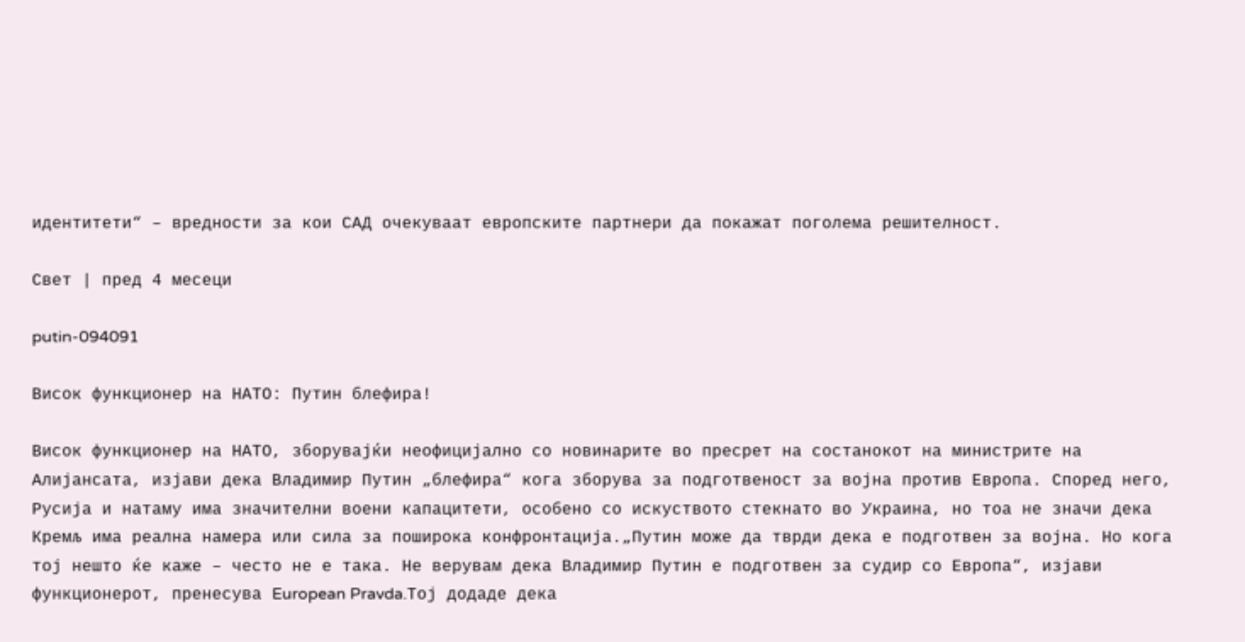идентитети“ – вредности за кои САД очекуваат европските партнери да покажат поголема решителност.

Свет | пред 4 месеци

putin-094091

Висок функционер на НАТО: Путин блефира!

Висок функционер на НАТО, зборувајќи неофицијално со новинарите во пресрет на состанокот на министрите на Алијансата, изјави дека Владимир Путин „блефира“ кога зборува за подготвеност за војна против Европа. Според него, Русија и натаму има значителни воени капацитети, особено со искуството стекнато во Украина, но тоа не значи дека Кремљ има реална намера или сила за поширока конфронтација.„Путин може да тврди дека е подготвен за војна. Но кога тој нешто ќе каже – често не е така. Не верувам дека Владимир Путин е подготвен за судир со Европа“, изјави функционерот, пренесува European Pravda.Тој додаде дека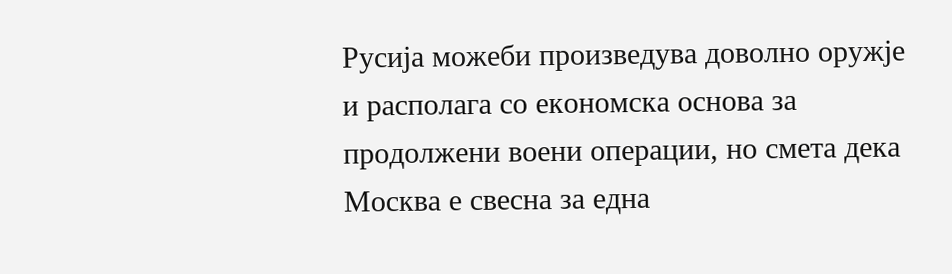Русија можеби произведува доволно оружје и располага со економска основа за продолжени воени операции, но смета дека Москва е свесна за една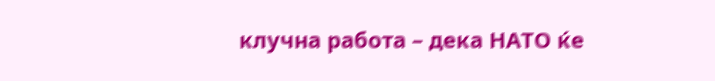клучна работа – дека НАТО ќе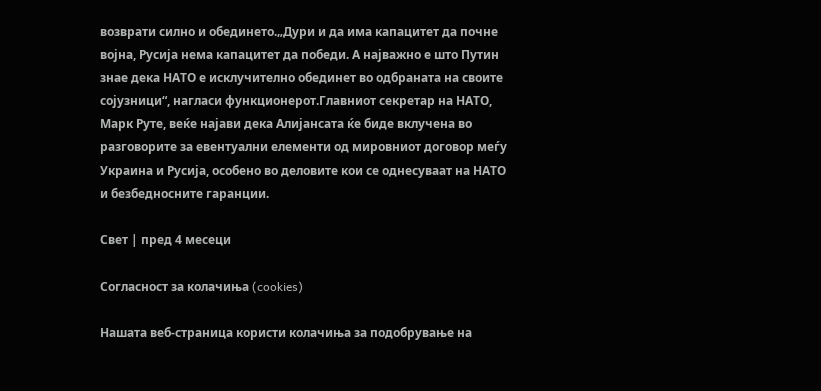возврати силно и обединето.„Дури и да има капацитет да почне војна, Русија нема капацитет да победи. А најважно е што Путин знае дека НАТО е исклучително обединет во одбраната на своите сојузници“, нагласи функционерот.Главниот секретар на НАТО, Марк Руте, веќе најави дека Алијансата ќе биде вклучена во разговорите за евентуални елементи од мировниот договор меѓу Украина и Русија, особено во деловите кои се однесуваат на НАТО и безбедносните гаранции.

Свет | пред 4 месеци

Согласност за колачиња (cookies)

Нашата веб-страница користи колачиња за подобрување на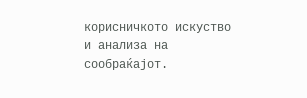корисничкото искуство и анализа на сообраќајот.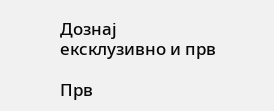Дознај ексклузивно и прв

Прв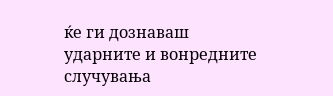ќе ги дознаваш ударните и вонредните случувања